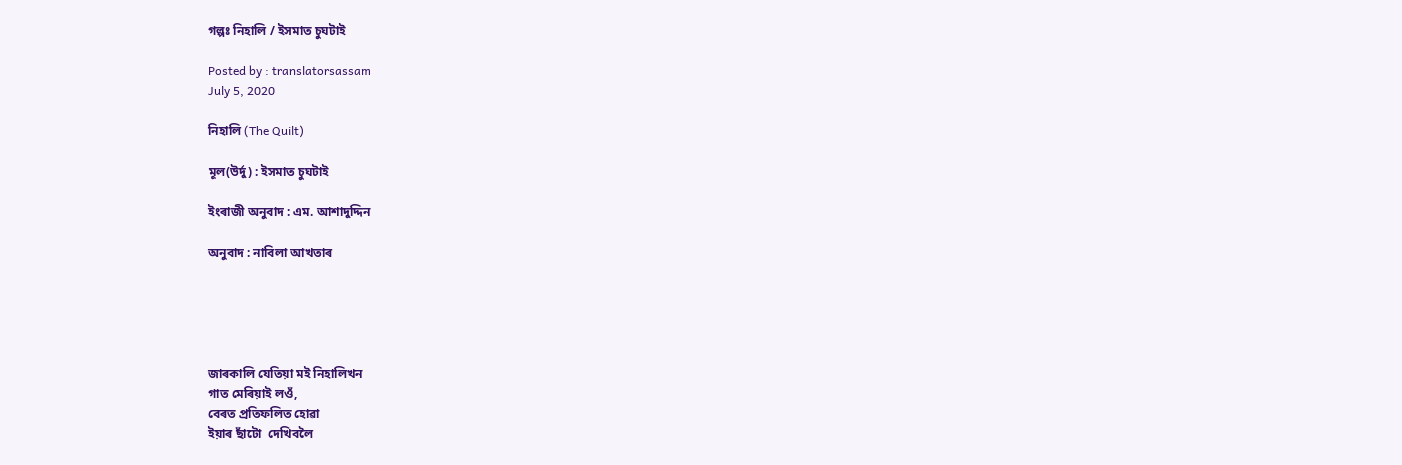গল্পঃ নিহালি / ইসমাত চুঘটাই

Posted by : translatorsassam
July 5, 2020

নিহালি (The Quilt)

মূল(উৰ্দু) : ইসমাত চুঘটাই

ইংৰাজী অনুবাদ : এম. আশাদুদ্দিন

অনুবাদ : নাবিলা আখতাৰ





জাৰকালি যেতিয়া মই নিহালিখন
গাত মেৰিয়াই লওঁ,
বেৰত প্ৰতিফলিত হোৱা
ইয়াৰ ছাঁটো  দেখিবলৈ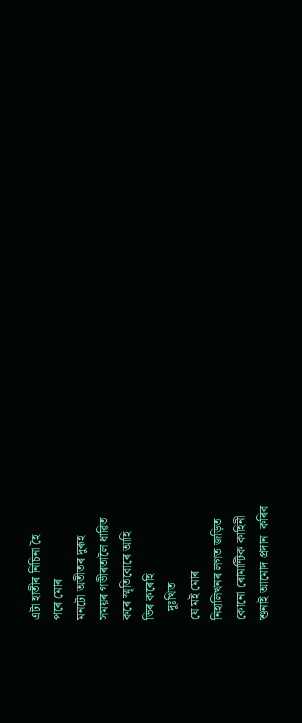এটা হাতীৰ নিচিনা হৈ
পৰে মোৰ
মনটো অতীতৰ দুৰূহ
সময়ৰ গভীৰতালৈ ধাৱিত
কৰে স্মৃতিবোৰে আহি
ভিৰ কৰেহি
   দুঃখিত
যে মই মোৰ
নিহালিখনৰ লগত জড়িত
কোনো ৰোমান্টিক কাহিনী
শুনাই আমোদ প্ৰদান  কৰিব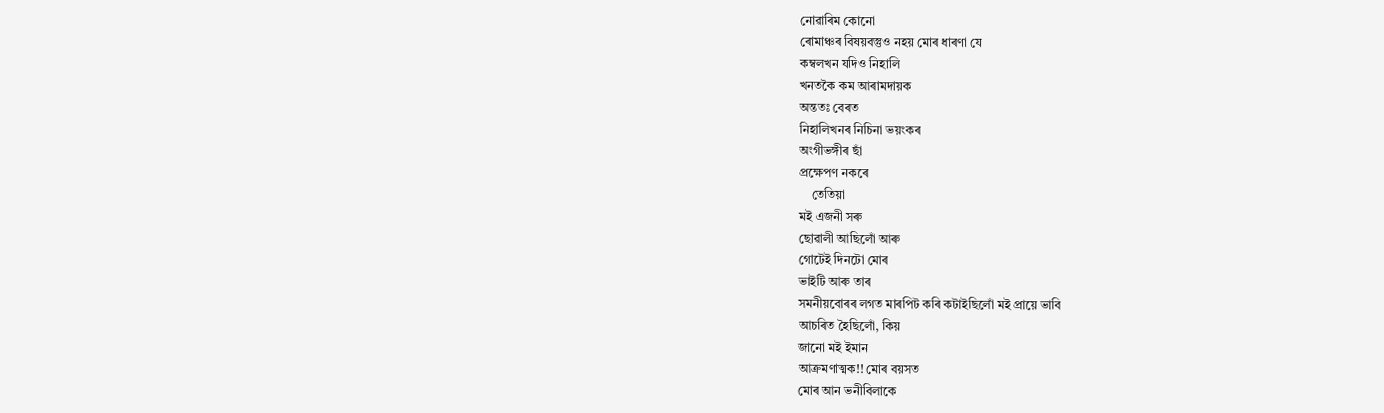নোৱাৰিম কোনো
ৰোমাঞ্চৰ বিষয়বস্তুও নহয় মোৰ ধাৰণা যে
কম্বলখন যদিও নিহালি
খনতকৈ কম আৰামদায়ক
অন্ততঃ বেৰত
নিহালিখনৰ নিচিনা ভয়ংকৰ
অংগীভঙ্গীৰ ছাঁ
প্ৰক্ষেপণ নকৰে
    তেতিয়া
মই এজনী সৰু
ছোৱালী আছিলোঁ আৰু
গোটেই দিনটো মোৰ
ভাইটি আৰু তাৰ
সমনীয়বোৰৰ লগত মাৰপিট কৰি কটাইছিলোঁ মই প্ৰায়ে ভাবি
আচৰিত হৈছিলোঁ, কিয়
জানো মই ইমান
আক্ৰমণাত্মক!! মোৰ বয়সত
মোৰ আন ভনীবিলাকে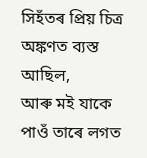সিহঁতৰ প্রিয় চিত্ৰ
অঙ্কণত ব্যস্ত আছিল,
আৰু মই যাকে
পাওঁ তাৰে লগত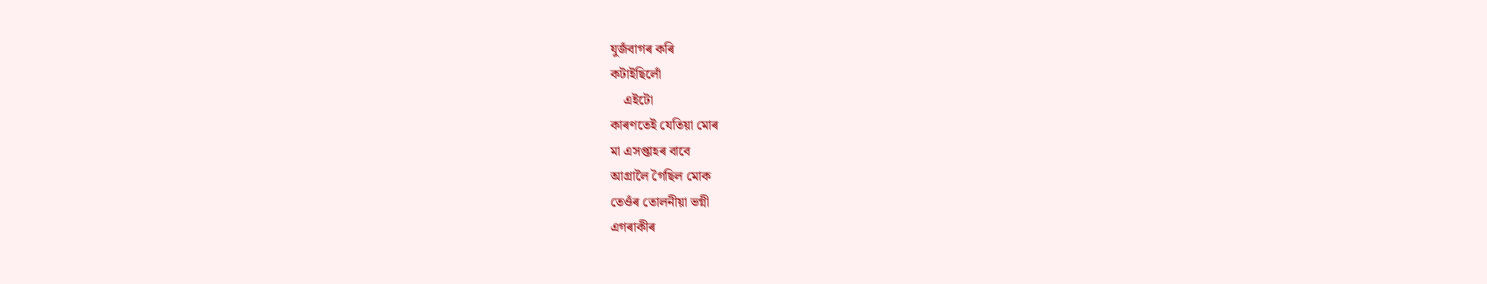যুজঁবাগৰ কৰি
কটাইছিলোঁ
    এইটো
কাৰণতেই যেতিয়া মোৰ
মা এসপ্তাহৰ বাবে
আগ্ৰালৈ গৈছিল মোক
তেওঁৰ তোলনীয়া ভগ্নী
এগৰাকীৰ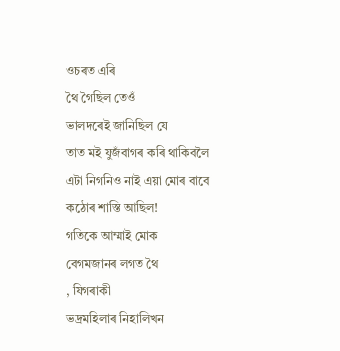ওচৰত এৰি
থৈ গৈছিল তেওঁ
ভালদৰেই জানিছিল যে
তাত মই যুজঁবাগৰ কৰি থাকিবলৈ
এটা নিগনিও নাই এয়া মোৰ বাবে
কঠোৰ শাস্তি আছিল!
গতিকে আম্মাই মোক
বেগমজানৰ লগত থৈ
, যিগৰাকী
ভদ্ৰমহিলাৰ নিহালিখন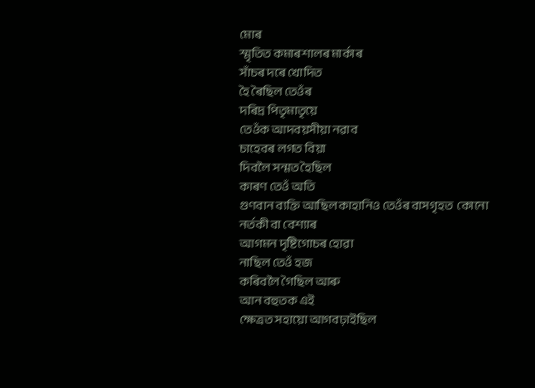মোৰ
স্মৃতিত কমাৰশালৰ মাৰ্কাৰ
সাঁচৰ দৰে খোদিত
হৈ ৰৈছিল তেওঁৰ
দৰিদ্ৰ পিতৃমাতৃয়ে
তেওঁক আদবয়সীয়া নৱাব
চাহেবৰ লগত বিয়া
দিবলৈ সন্মত হৈছিল
কাৰণ তেওঁ অতি
গুণবান ব্যক্তি আছিল কাহানিও তেওঁৰ বাসগৃহত  কোনো
নৰ্তকী বা বেশ্যাৰ
আগমন দৃষ্টিগোচৰ হোৱা
নাছিল তেওঁ হজ
কৰিবলৈ গৈছিল আৰু
আন বহুতক এই
ক্ষেত্ৰত সহায়ো আগবঢ়াইছিল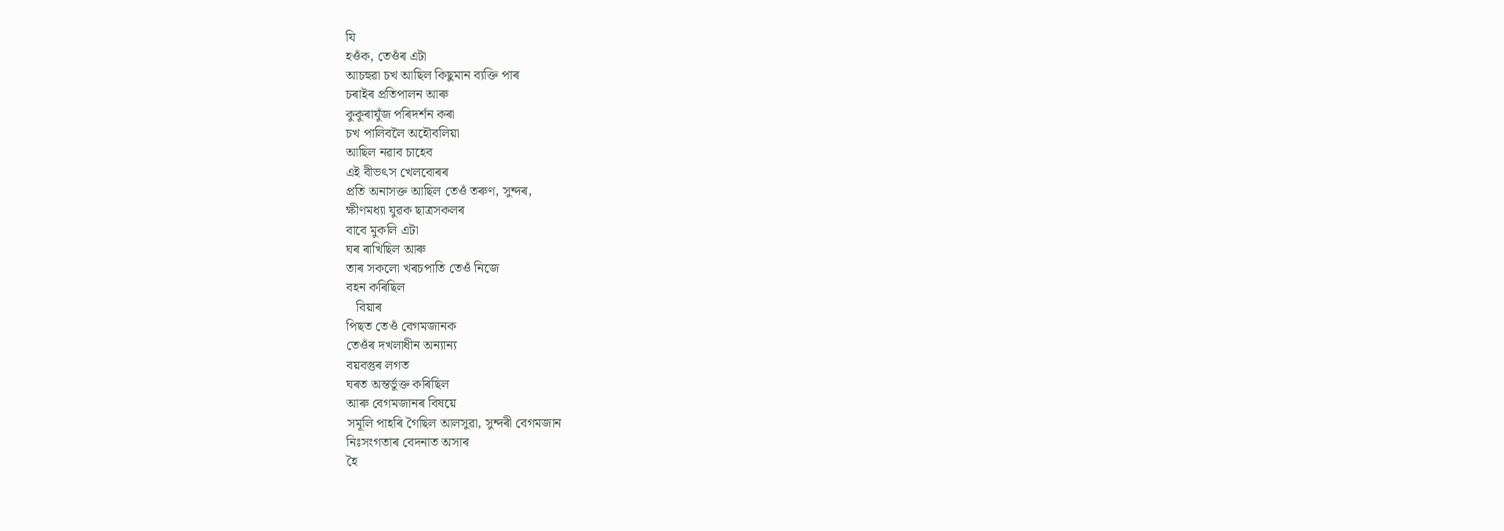যি
হওঁক, তেওঁৰ এটা
আচহুৱা চখ আছিল কিছুমান ব্যক্তি পাৰ
চৰাইৰ প্ৰতিপালন আৰু
কুকুৰাযুঁজ পৰিদৰ্শন কৰা
চখ পালিবলৈ অহৌবলিয়া
আছিল নৱাব চাহেব
এই বীভৎস খেলবোৰৰ
প্ৰতি অনাসক্ত আছিল তেওঁ তৰুণ, সুন্দৰ,
ক্ষীণমধ্যা যুৱক ছাত্ৰসকলৰ
বাবে মুকলি এটা
ঘৰ ৰাখিছিল আৰু
তাৰ সকলো খৰচপাতি তেওঁ নিজে
বহন কৰিছিল
   বিয়াৰ
পিছত তেওঁ বেগমজানক
তেওঁৰ দখলাধীন অন্যান্য
বয়বস্তুৰ লগত
ঘৰত অন্তৰ্ভুক্ত কৰিছিল
আৰু বেগমজানৰ বিষয়ে
সমূলি পাহৰি গৈছিল আলসুৱা, সুন্দৰী বেগমজান
নিঃসংগতাৰ বেদনাত অসাৰ
হৈ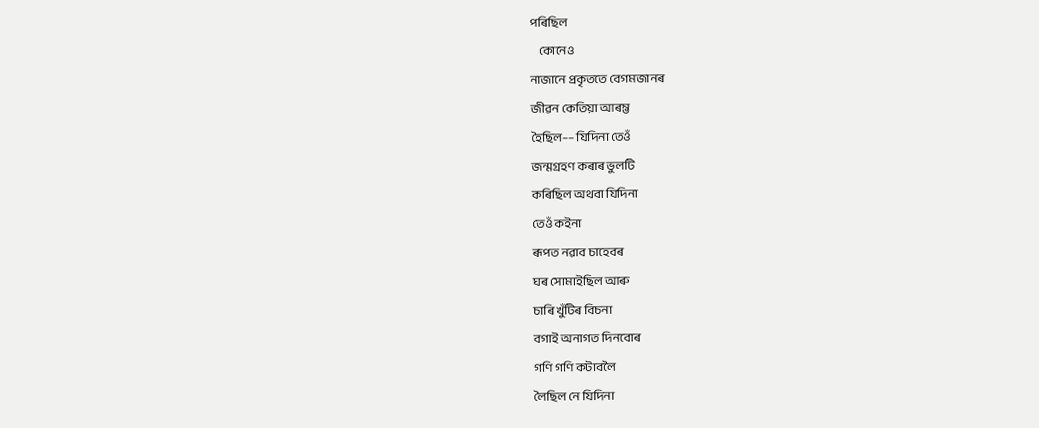পৰিছিল
    কোনেও
নাজানে প্ৰকৃততে বেগমজানৰ
জীৱন কেতিয়া আৰম্ভ
হৈছিল–– যিদিনা তেওঁ
জন্মগ্ৰহণ কৰাৰ ভুলটি
কৰিছিল অথবা যিদিনা
তেওঁ কইনা
ৰূপত নৱাব চাহেবৰ
ঘৰ সোমাইছিল আৰু
চাৰি খুঁটিৰ বিচনা
বগাই অনাগত দিনবোৰ
গণি গণি কটাবলৈ
লৈছিল নে যিদিনা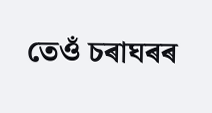তেওঁ চৰাঘৰৰ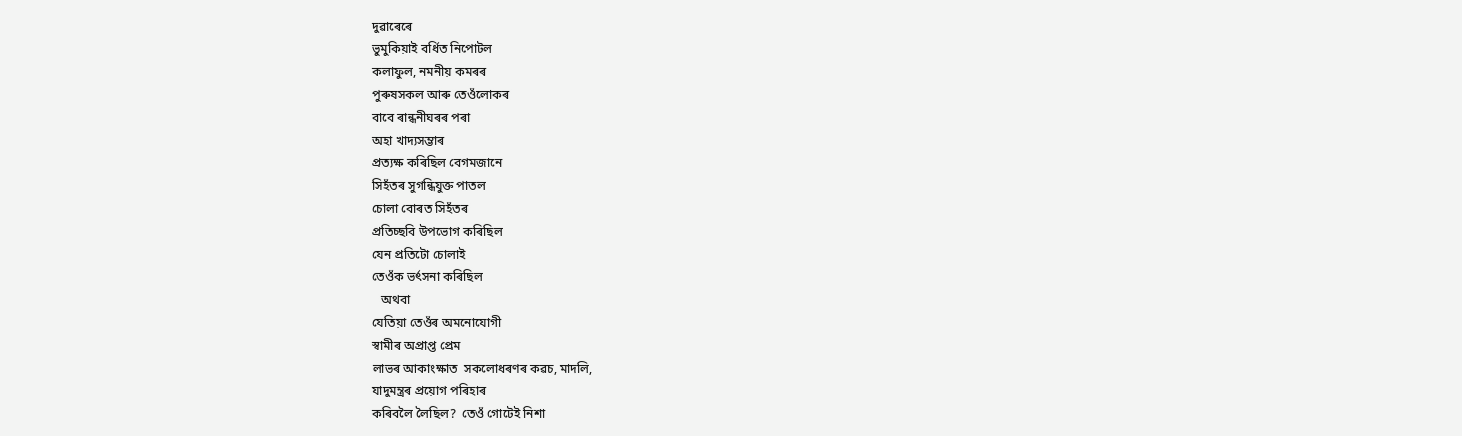দুৱাৰেৰে
ভুমুকিয়াই বৰ্ধিত নিপোটল
কলাফুল, নমনীয় কমৰৰ
পুৰুষসকল আৰু তেওঁলোকৰ
বাবে ৰান্ধনীঘৰৰ পৰা
অহা খাদ্যসম্ভাৰ
প্ৰত্যক্ষ কৰিছিল বেগমজানে
সিহঁতৰ সুগন্ধিযুক্ত পাতল
চোলা বোৰত সিহঁতৰ
প্ৰতিচ্ছবি উপভোগ কৰিছিল
যেন প্ৰতিটো চোলাই
তেওঁক ভৰ্ৎসনা কৰিছিল
   অথবা
যেতিয়া তেওঁৰ অমনোযোগী
স্বামীৰ অপ্ৰাপ্ত প্ৰেম
লাভৰ আকাংক্ষাত  সকলোধৰণৰ কৱচ, মাদলি,
যাদুমন্ত্ৰৰ প্ৰয়োগ পৰিহাৰ
কৰিবলৈ লৈছিল?  তেওঁ গোটেই নিশা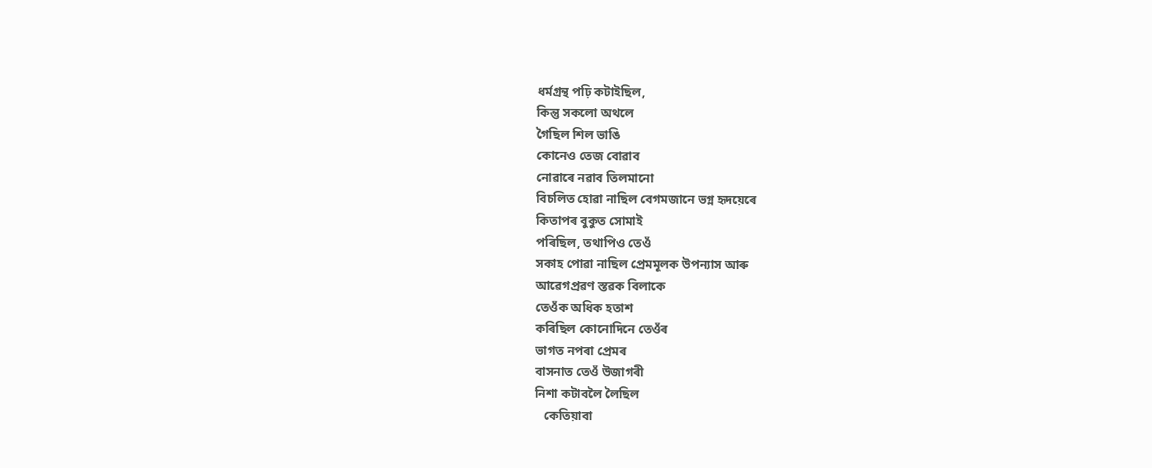ধর্মগ্রন্থ পঢ়ি কটাইছিল,
কিন্তু সকলো অথলে
গৈছিল শিল ভাঙি
কোনেও তেজ বোৱাব
নোৱাৰে নৱাব তিলমানো
বিচলিত হোৱা নাছিল বেগমজানে ভগ্ন হৃদয়েৰে
কিতাপৰ বুকুত সোমাই
পৰিছিল, তথাপিও তেওঁ
সকাহ পোৱা নাছিল প্ৰেমমূলক উপন্যাস আৰু
আৱেগপ্ৰৱণ স্তৱক বিলাকে
তেওঁক অধিক হতাশ
কৰিছিল কোনোদিনে তেওঁৰ
ভাগত নপৰা প্ৰেমৰ
বাসনাত তেওঁ উজাগৰী
নিশা কটাবলৈ লৈছিল
   কেতিয়াবা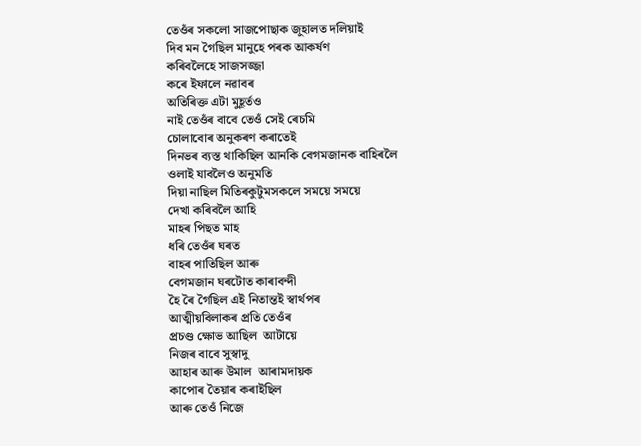তেওঁৰ সকলো সাজপোছাক জুহালত দলিয়াই
দিব মন গৈছিল মানুহে পৰক আকৰ্ষণ
কৰিবলৈহে সাজসজ্জা
কৰে ইফালে নৱাবৰ
অতিৰিক্ত এটা মুহূৰ্তও
নাই তেওঁৰ বাবে তেওঁ সেই ৰেচমি
চোলাবোৰ অনুকৰণ কৰাতেই
দিনভৰ ব্যস্ত থাকিছিল আনকি বেগমজানক বাহিৰলৈ
ওলাই যাবলৈও অনুমতি
দিয়া নাছিল মিতিৰকুটুমসকলে সময়ে সময়ে
দেখা কৰিবলৈ আহি
মাহৰ পিছত মাহ
ধৰি তেওঁৰ ঘৰত
বাহৰ পাতিছিল আৰু
বেগমজান ঘৰটোত কাৰাবন্দী
হৈ ৰৈ গৈছিল এই নিতান্তই স্বাৰ্থপৰ
আত্মীয়বিলাকৰ প্ৰতি তেওঁৰ
প্ৰচণ্ড ক্ষোভ আছিল  আটায়ে
নিজৰ বাবে সুস্বাদু
আহাৰ আৰু উমাল  আৰামদায়ক
কাপোৰ তৈয়াৰ কৰাইছিল
আৰু তেওঁ নিজে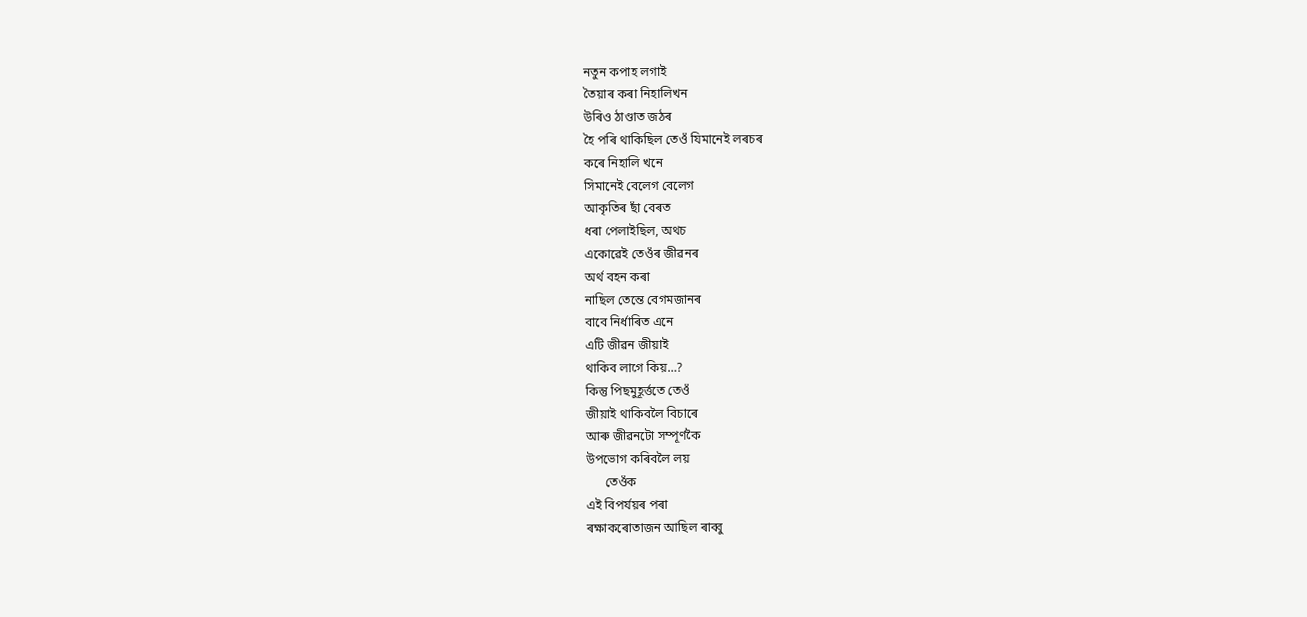নতুন কপাহ লগাই
তৈয়াৰ কৰা নিহালিখন
উৰিও ঠাণ্ডাত জঠৰ
হৈ পৰি থাকিছিল তেওঁ যিমানেই লৰচৰ
কৰে নিহালি খনে
সিমানেই বেলেগ বেলেগ
আকৃতিৰ ছাঁ বেৰত
ধৰা পেলাইছিল, অথচ
একোৱেই তেওঁৰ জীৱনৰ
অৰ্থ বহন কৰা
নাছিল তেন্তে বেগমজানৰ
বাবে নিৰ্ধাৰিত এনে
এটি জীৱন জীয়াই
থাকিব লাগে কিয়…?
কিন্তু পিছমুহূৰ্ত্ততে তেওঁ
জীয়াই থাকিবলৈ বিচাৰে
আৰু জীৱনটো সম্পূৰ্ণকৈ
উপভোগ কৰিবলৈ লয়
      তেওঁক
এই বিপৰ্যয়ৰ পৰা
ৰক্ষাকৰোতাজন আছিল ৰাব্বু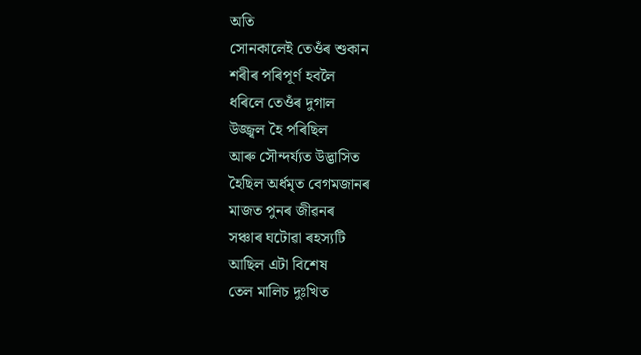অতি
সোনকালেই তেওঁৰ শুকান
শৰীৰ পৰিপূৰ্ণ হবলৈ
ধৰিলে তেওঁৰ দুগাল
উজ্জ্বল হৈ পৰিছিল
আৰু সৌন্দৰ্য্যত উদ্ভাসিত
হৈছিল অৰ্ধমৃত বেগমজানৰ
মাজত পুনৰ জীৱনৰ
সঞ্চাৰ ঘটোৱা ৰহস্যটি
আছিল এটা বিশেষ
তেল মালিচ দুঃখিত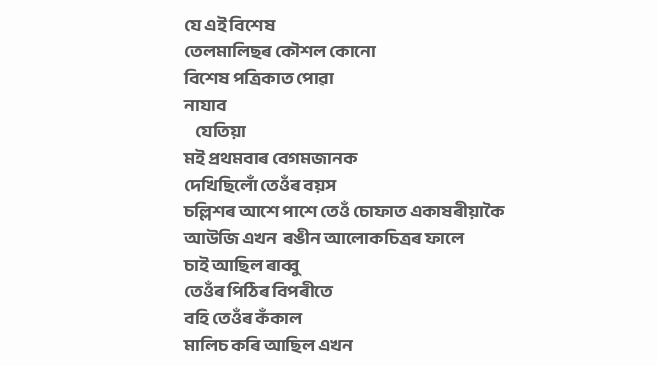যে এই বিশেষ
তেলমালিছৰ কৌশল কোনো
বিশেষ পত্রিকাত পোৱা
নাযাব
    যেতিয়া
মই প্ৰথমবাৰ বেগমজানক
দেখিছিলোঁ তেওঁৰ বয়স
চল্লিশৰ আশে পাশে তেওঁ চোফাত একাষৰীয়াকৈ
আউজি এখন  ৰঙীন আলোকচিত্ৰৰ ফালে
চাই আছিল ৰাব্বু
তেওঁৰ পিঠিৰ বিপৰীতে
বহি তেওঁৰ কঁকাল
মালিচ কৰি আছিল এখন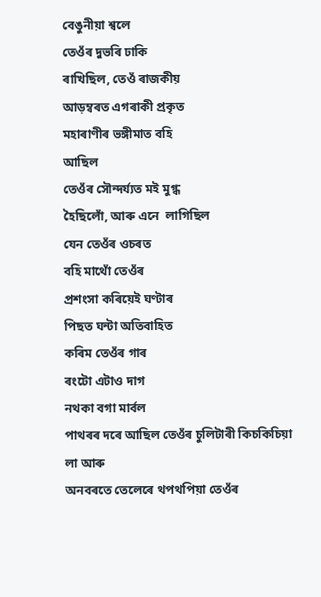বেঙুনীয়া শ্বলে
তেওঁৰ দুভৰি ঢাকি
ৰাখিছিল, তেওঁ ৰাজকীয়
আড়ম্বৰত এগৰাকী প্রকৃত
মহাৰাণীৰ ভঙ্গীমাত বহি
আছিল
তেওঁৰ সৌন্দৰ্য্যত মই মুগ্ধ
হৈছিলোঁ, আৰু এনে  লাগিছিল
যেন তেওঁৰ ওচৰত
বহি মাথোঁ তেওঁৰ
প্ৰশংসা কৰিয়েই ঘণ্টাৰ
পিছত ঘন্টা অতিবাহিত
কৰিম তেওঁৰ গাৰ
ৰংটো এটাও দাগ
নথকা বগা মাৰ্বল
পাথৰৰ দৰে আছিল তেওঁৰ চুলিটাৰী কিচকিচিয়া
লা আৰু
অনবৰতে তেলেৰে থপথপিয়া তেওঁৰ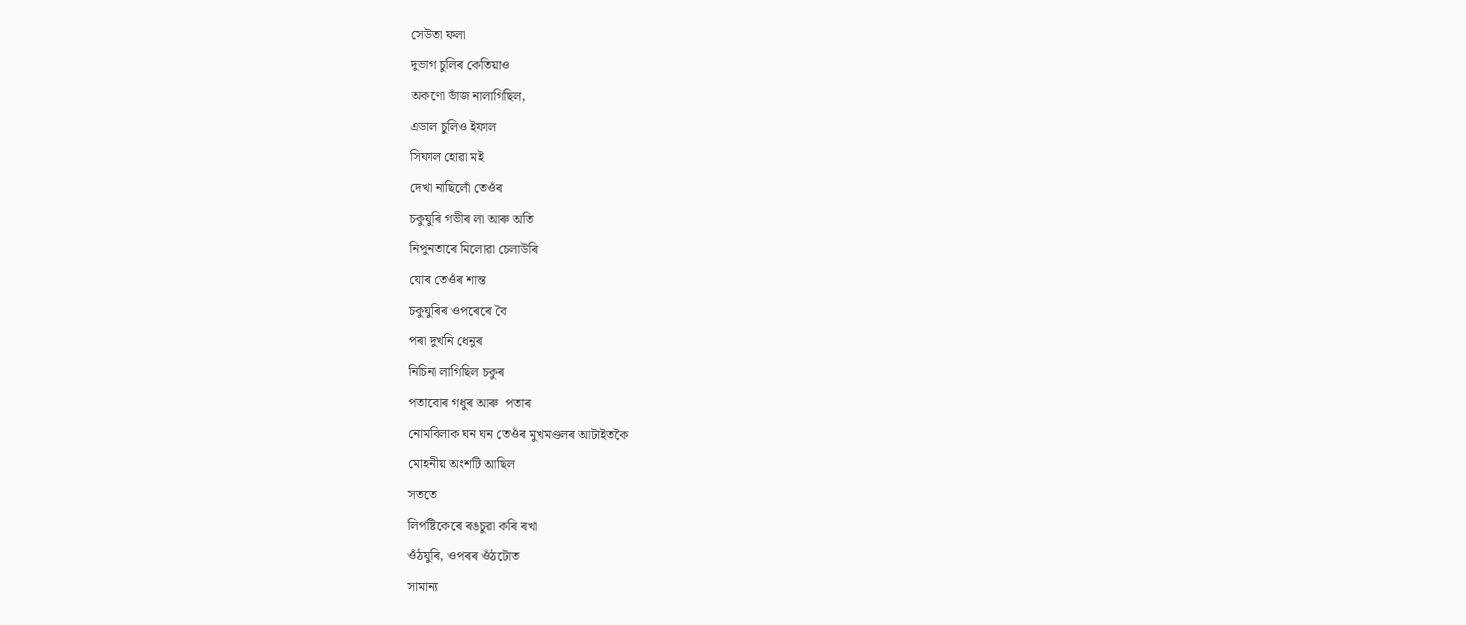সেউতা ফলা
দুভাগ চুলিৰ কেতিয়াও
অকণো ভাঁজ নালাগিছিল,
এডাল চুলিও ইফাল
সিফাল হোৱা মই
দেখা নাছিলোঁ তেওঁৰ
চকুযুৰি গভীৰ লা আৰু অতি
নিপুনতাৰে মিলোৱা চেলাউৰি
যোৰ তেওঁৰ শান্ত
চকুযুৰিৰ ওপৰেৰে বৈ
পৰা দুখনি ধেনুৰ
নিচিনা লাগিছিল চকুৰ
পতাবোৰ গধুৰ আৰু  পতাৰ
নোমবিলাক ঘন ঘন তেওঁৰ মুখমণ্ডলৰ আটাইতকৈ
মোহনীয় অংশটি আছিল
সততে
লিপষ্টিকেৰে ৰঙচুৱা কৰি ৰখা
ওঁঠযুৰি, ওপৰৰ ওঁঠটোত
সামান্য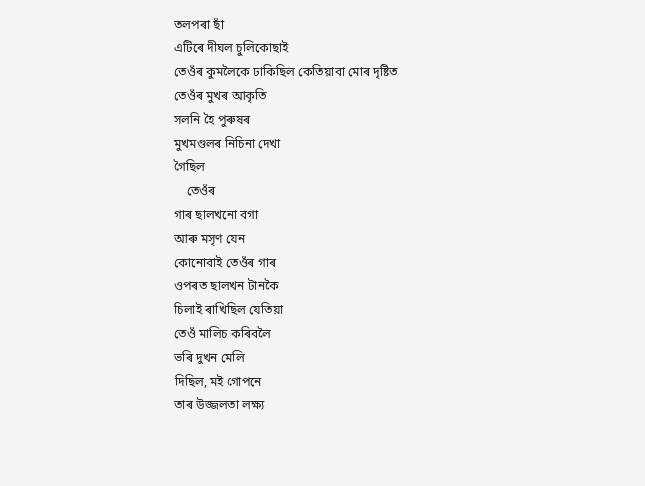তলপৰা ছাঁ
এটিৰে দীঘল চুলিকোছাই
তেওঁৰ কুমলৈকে ঢাকিছিল কেতিয়াবা মোৰ দৃষ্টিত
তেওঁৰ মুখৰ আকৃতি
সলনি হৈ পুৰুষৰ
মুখমণ্ডলৰ নিচিনা দেখা
গৈছিল
    তেওঁৰ
গাৰ ছালখনো বগা
আৰু মসৃণ যেন
কোনোবাই তেওঁৰ গাৰ
ওপৰত ছালখন টানকৈ
চিলাই ৰাখিছিল যেতিয়া
তেওঁ মালিচ কৰিবলৈ
ভৰি দুখন মেলি
দিছিল, মই গোপনে
তাৰ উজ্জলতা লক্ষ্য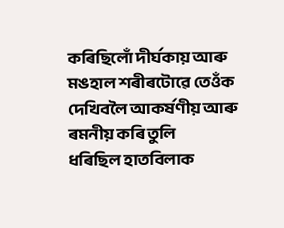কৰিছিলোঁ দীৰ্ঘকায় আৰু
মঙহাল শৰীৰটোৱে তেওঁক
দেখিবলৈ আকৰ্ষণীয় আৰু
ৰমনীয় কৰি তুলি
ধৰিছিল হাতবিলাক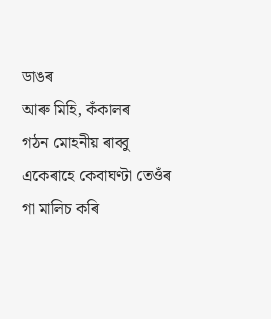ডাঙৰ
আৰু মিহি, কঁকালৰ
গঠন মোহনীয় ৰাব্বু
একেৰাহে কেবাঘণ্টা তেওঁৰ
গা মালিচ কৰি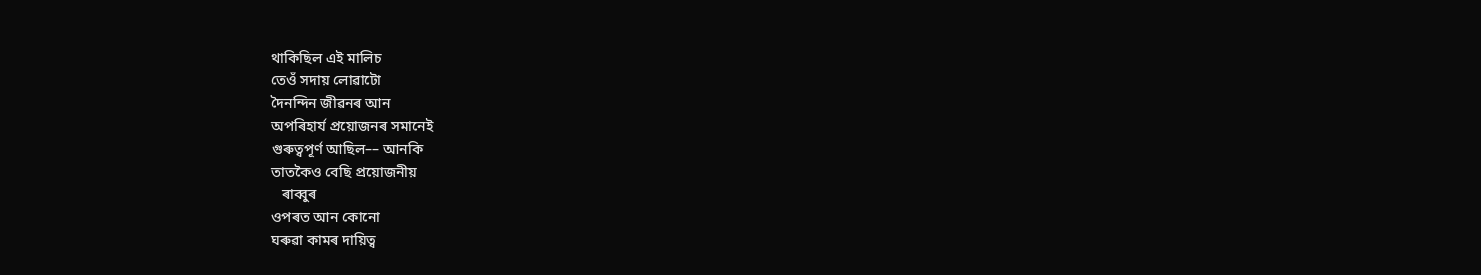থাকিছিল এই মালিচ
তেওঁ সদায় লোৱাটো
দৈনন্দিন জীৱনৰ আন
অপৰিহাৰ্য প্ৰয়োজনৰ সমানেই
গুৰুত্বপূৰ্ণ আছিল–– আনকি
তাতকৈও বেছি প্ৰয়োজনীয়
   ৰাব্বুৰ
ওপৰত আন কোনো
ঘৰুৱা কামৰ দায়িত্ব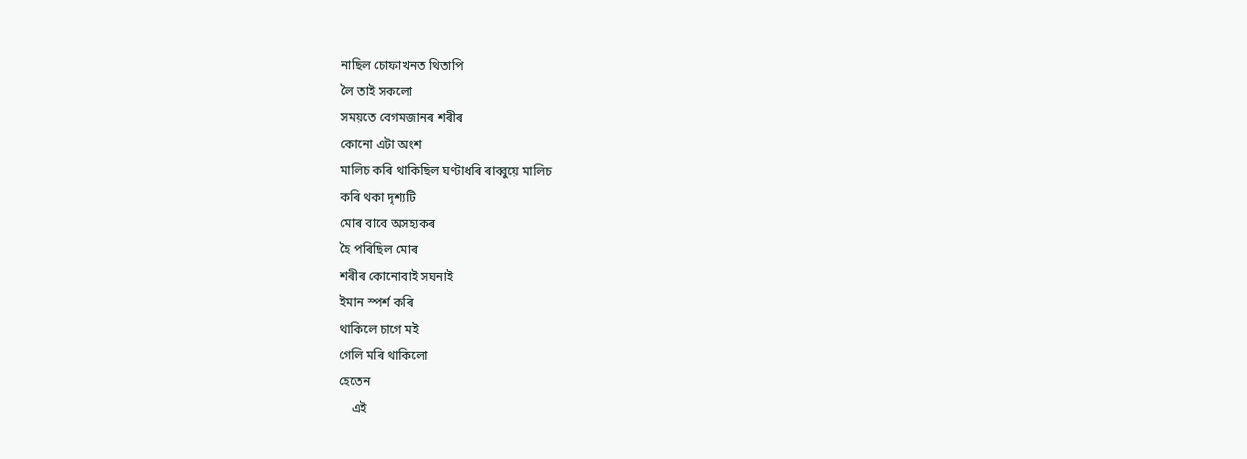নাছিল চোফাখনত থিতাপি
লৈ তাই সকলো
সময়তে বেগমজানৰ শৰীৰ
কোনো এটা অংশ
মালিচ কৰি থাকিছিল ঘণ্টাধৰি ৰাব্বুয়ে মালিচ
কৰি থকা দৃশ্যটি
মোৰ বাবে অসহ্যকৰ
হৈ পৰিছিল মোৰ
শৰীৰ কোনোবাই সঘনাই
ইমান স্পৰ্শ কৰি
থাকিলে চাগে মই
গেলি মৰি থাকিলো
হেতেন
    এই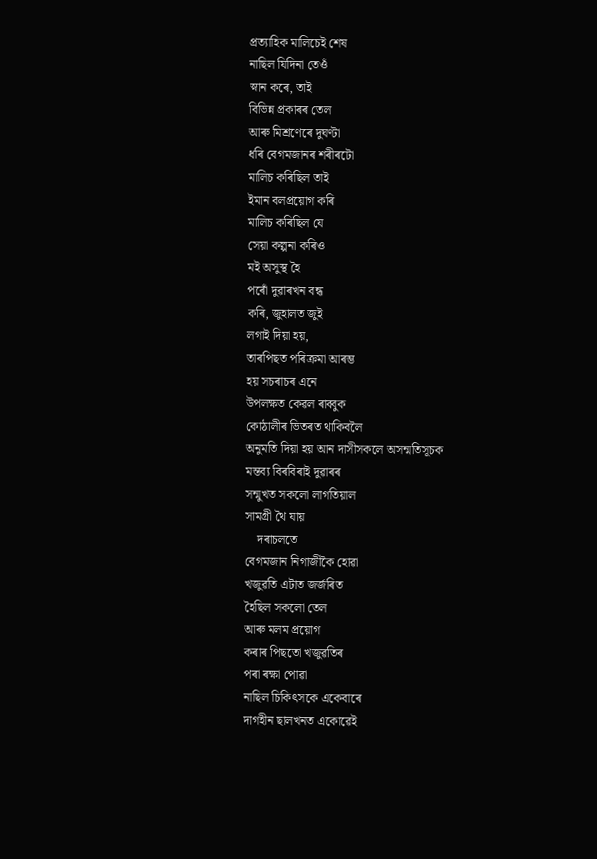প্ৰত্যাহিক মালিচেই শেষ
নাছিল যিদিনা তেওঁ
স্নান কৰে, তাই
বিভিন্ন প্ৰকাৰৰ তেল
আৰু মিশ্ৰণেৰে দুঘণ্টা
ধৰি বেগমজানৰ শৰীৰটো
মালিচ কৰিছিল তাই
ইমান বলপ্ৰয়োগ কৰি
মালিচ কৰিছিল যে
সেয়া কল্পনা কৰিও
মই অসুস্থ হৈ
পৰোঁ দুৱাৰখন বন্ধ
কৰি, জুহালত জুই
লগাই দিয়া হয়,
তাৰপিছত পৰিক্ৰমা আৰম্ভ
হয় সচৰাচৰ এনে
উপলক্ষত কেৱল ৰাব্বুক
কোঠালীৰ ভিতৰত থাকিবলৈ
অনুমতি দিয়া হয় আন দাসীসকলে অসন্মতিসূচক
মন্তব্য বিৰবিৰাই দুৱাৰৰ
সন্মুখত সকলো লাগতিয়াল
সামগ্ৰী থৈ যায়
    দৰাচলতে
বেগমজান নিগাজীকৈ হোৱা
খজুৱতি এটাত জৰ্জৰিত
হৈছিল সকলো তেল
আৰু মলম প্ৰয়োগ
কৰাৰ পিছতো খজুৱতিৰ
পৰা ৰক্ষা পোৱা
নাছিল চিকিৎসকে একেবাৰে
দাগহীন ছালখনত একোৱেই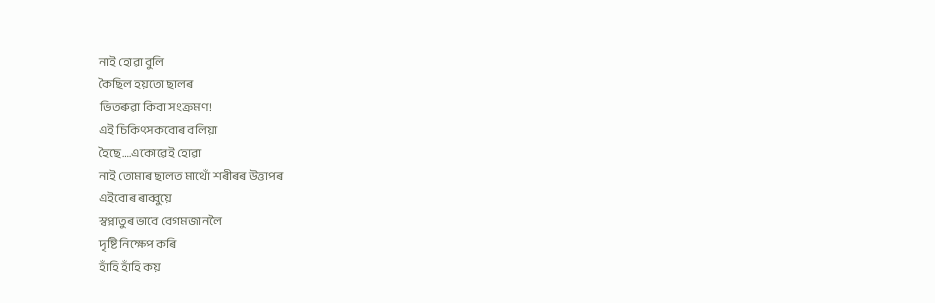নাই হোৱা বুলি
কৈছিল হয়তো ছালৰ
ভিতৰুৱা কিবা সংক্ৰমণ!
এই চিকিৎসকবোৰ বলিয়া
হৈছে….একোৱেই হোৱা
নাই তোমাৰ ছালত মাথোঁ শৰীৰৰ উত্তাপৰ
এইবোৰ ৰাব্বুয়ে
স্বপ্নাতুৰ ভাবে বেগমজানলৈ
দৃষ্টি নিক্ষেপ কৰি
হাঁহি হাঁহি কয়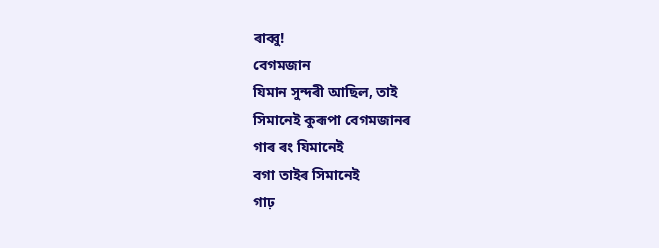ৰাব্বু!
বেগমজান
যিমান সুন্দৰী আছিল, তাই
সিমানেই কুৰূপা বেগমজানৰ
গাৰ ৰং যিমানেই
বগা তাইৰ সিমানেই
গাঢ়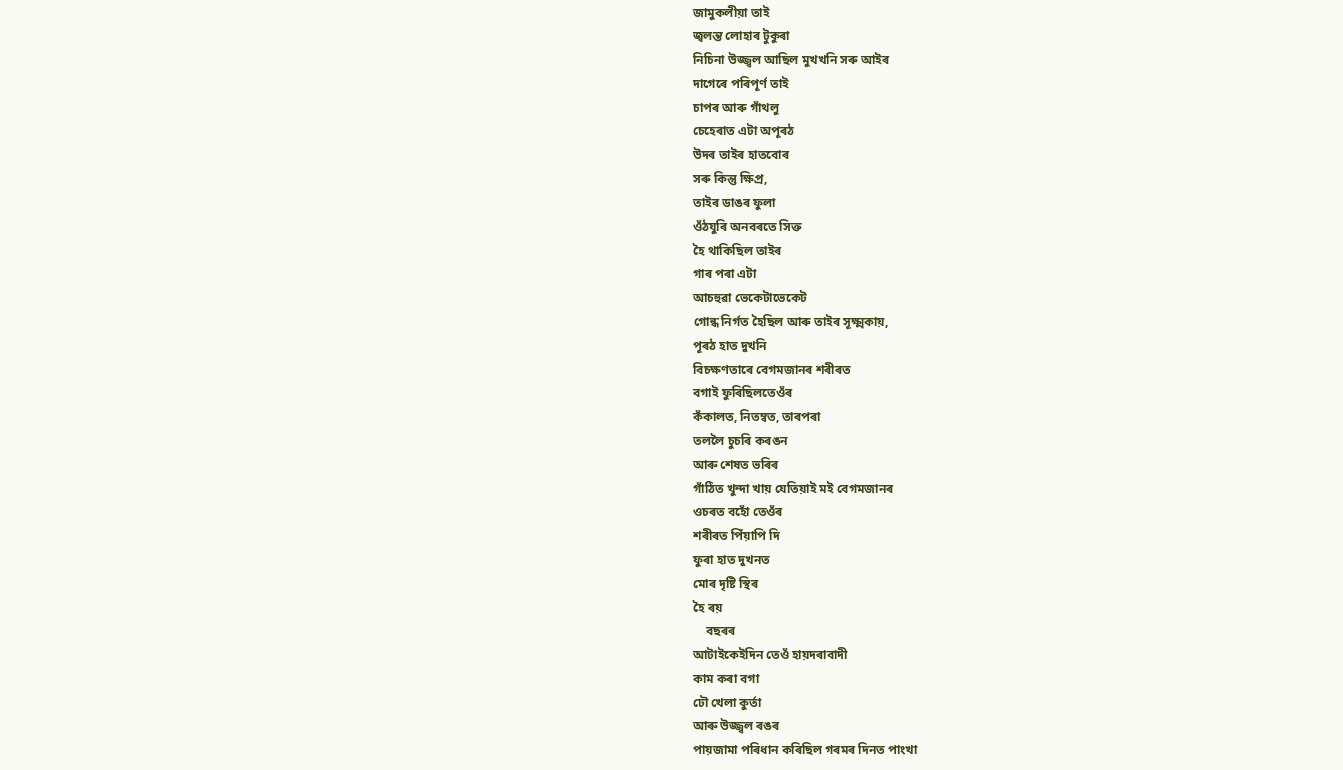জামুকলীয়া তাই
জ্বলন্ত লোহাৰ টুকুৰা
নিচিনা উজ্জ্বল আছিল মুখখনি সৰু আইৰ
দাগেৰে পৰিপূৰ্ণ তাই
চাপৰ আৰু গাঁথলু
চেহেৰাত এটা অপূৰঠ
উদৰ তাইৰ হাতবোৰ
সৰু কিন্তু ক্ষিপ্ৰ,
তাইৰ ডাঙৰ ফুলা
ওঁঠযুৰি অনবৰতে সিক্ত
হৈ থাকিছিল তাইৰ
গাৰ পৰা এটা
আচহুৱা ভেকেটাভেকেট
গোন্ধ নিৰ্গত হৈছিল আৰু তাইৰ সূক্ষ্মকায়,
পূৰঠ হাত দুখনি
বিচক্ষণতাৰে বেগমজানৰ শৰীৰত
বগাই ফুৰিছিলতেওঁৰ
কঁকালত, নিতম্বত, তাৰপৰা
তললৈ চুচৰি কৰঙন
আৰু শেষত ভৰিৰ
গাঁঠিত খুন্দা খায় যেতিয়াই মই বেগমজানৰ
ওচৰত বহোঁ তেওঁৰ
শৰীৰত পিঁয়াপি দি
ফুৰা হাত দুখনত
মোৰ দৃষ্টি স্থিৰ
হৈ ৰয়
    বছৰৰ
আটাইকেইদিন তেওঁ হায়দৰাবাদী
কাম কৰা বগা
ঢৌ খেলা কুর্তা
আৰু উজ্জ্বল ৰঙৰ
পায়জামা পৰিধান কৰিছিল গৰমৰ দিনত পাংখা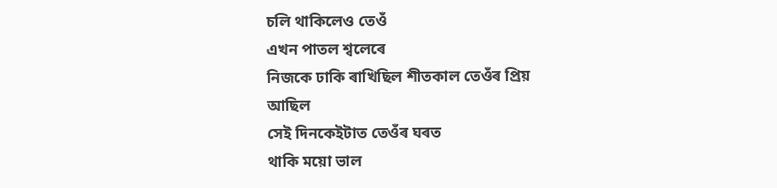চলি থাকিলেও তেওঁ
এখন পাতল শ্বলেৰে
নিজকে ঢাকি ৰাখিছিল শীতকাল তেওঁৰ প্রিয়
আছিল
সেই দিনকেইটাত তেওঁৰ ঘৰত
থাকি ময়ো ভাল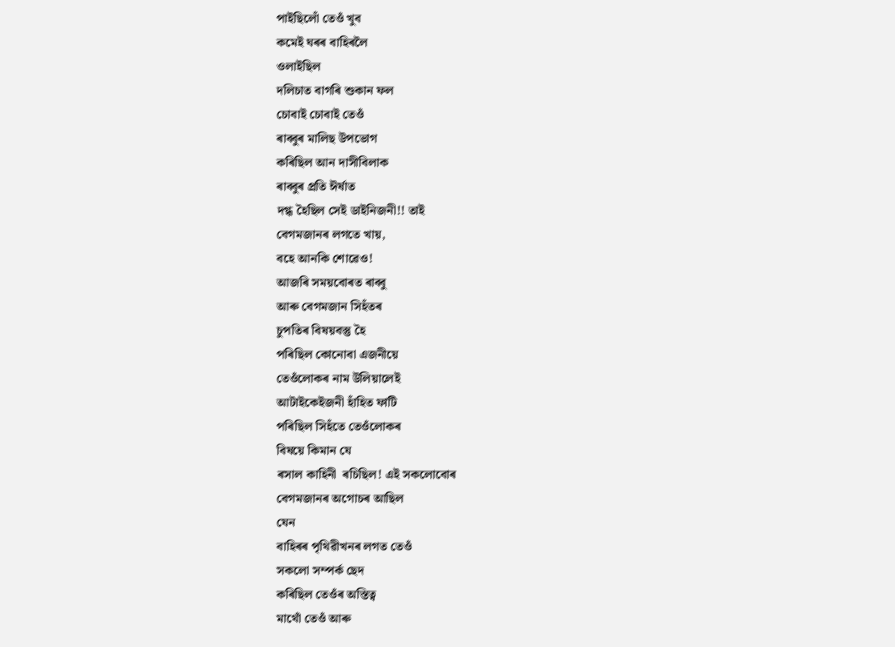পাইছিলোঁ তেওঁ খুব
কমেই ঘৰৰ বাহিৰলৈ
ওলাইছিল
দলিচাত বাগৰি শুকান ফল
চোবাই চোবাই তেওঁ
ৰাব্বুৰ মালিছ উপভোগ
কৰিছিল আন দাসীবিলাক
ৰাব্বুৰ প্ৰতি ঈৰ্ষাত
দগ্ধ হৈছিল সেই ডাইনিজনী!! তাই
বেগমজানৰ লগতে খায়,
বহে আনকি শোৱেও!
আজৰি সময়বোৰত ৰাব্বু
আৰু বেগমজান সিহঁতৰ
চুপতিৰ বিষয়বস্তু হৈ
পৰিছিল কোনোবা এজনীয়ে
তেওঁলোকৰ নাম উলিয়ালেই
আটাইকেইজনী হাঁহিত ফাটি
পৰিছিল সিহঁতে তেওঁলোকৰ
বিষয়ে কিমান যে
ৰসাল কাহিনী  ৰচিছিল! এই সকলোবোৰ
বেগমজানৰ অগোচৰ আছিল
যেন
বাহিৰৰ পৃথিৱীখনৰ লগত তেওঁ
সকলো সম্পৰ্ক ছেদ
কৰিছিল তেওঁৰ অস্তিত্ব
মাথোঁ তেওঁ আৰু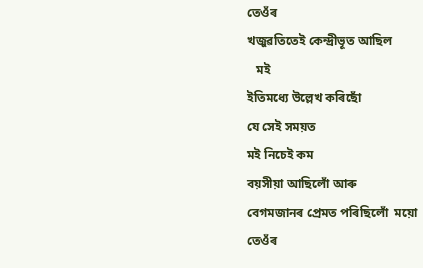তেওঁৰ
খজুৱতিতেই কেন্দ্ৰীভূত আছিল
   মই
ইতিমধ্যে উল্লেখ কৰিছোঁ
যে সেই সময়ত
মই নিচেই কম
বয়সীয়া আছিলোঁ আৰু
বেগমজানৰ প্ৰেমত পৰিছিলোঁ  ময়ো
তেওঁৰ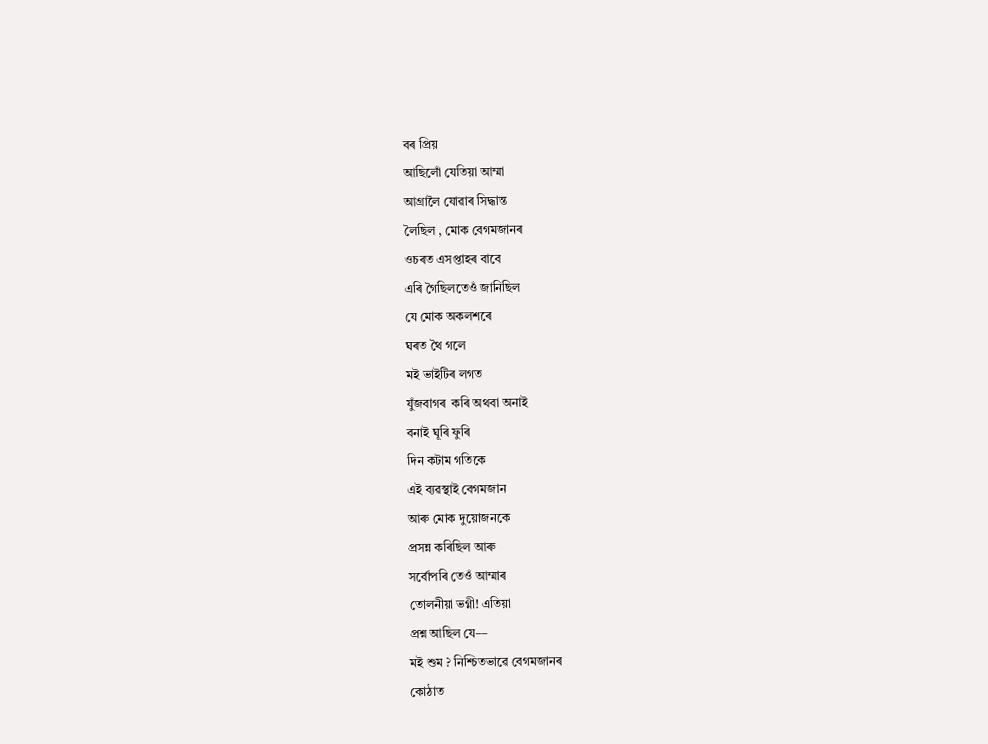বৰ প্ৰিয়
আছিলোঁ যেতিয়া আম্মা
আগ্ৰালৈ যোৱাৰ সিদ্ধান্ত
লৈছিল , মোক বেগমজানৰ
ওচৰত এসপ্তাহৰ বাবে
এৰি গৈছিলতেওঁ জানিছিল
যে মোক অকলশৰে
ঘৰত থৈ গলে
মই ভাইটিৰ লগত
যুঁজবাগৰ  কৰি অথবা অনাই
বনাই ঘূৰি ফুৰি
দিন কটাম গতিকে
এই ব্যৱস্থাই বেগমজান
আৰু মোক দুয়োজনকে
প্ৰসন্ন কৰিছিল আৰু
সর্বোপৰি তেওঁ আম্মাৰ
তোলনীয়া ভগ্নী! এতিয়া
প্ৰশ্ন আছিল যে––
মই শুম ? নিশ্চিতভাৱে বেগমজানৰ
কোঠাত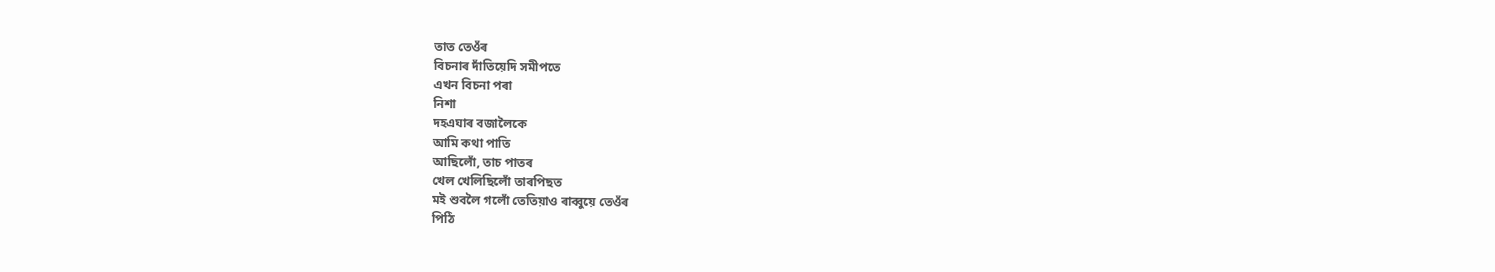তাত তেওঁৰ
বিচনাৰ দাঁতিয়েদি সমীপতে
এখন বিচনা পৰা
নিশা
দহএঘাৰ বজালৈকে
আমি কথা পাতি
আছিলোঁ, তাচ পাতৰ
খেল খেলিছিলোঁ তাৰপিছত
মই শুবলৈ গলোঁ তেতিয়াও ৰাব্বুয়ে তেওঁৰ
পিঠি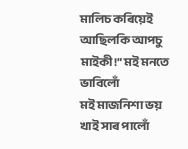মালিচ কৰিয়েই
আছিলকি আপচু
মাইকী!” মই মনতে
ভাবিলোঁ
মই মাজনিশা ভয়
খাই সাৰ পালোঁ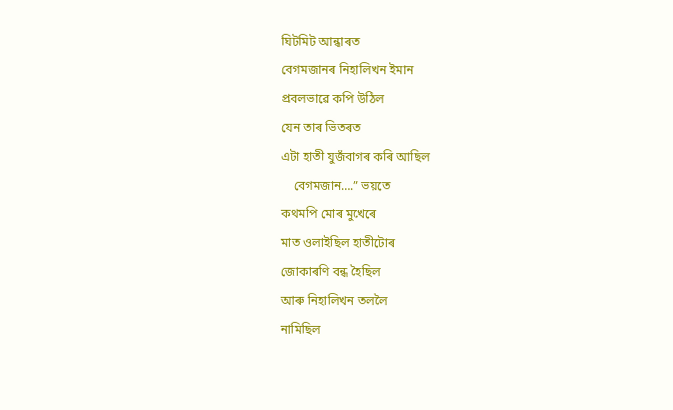ঘিটমিট আন্ধাৰত
বেগমজানৰ নিহালিখন ইমান
প্ৰবলভাৱে কপি উঠিল
যেন তাৰ ভিতৰত
এটা হাতী যুজঁবাগৰ কৰি আছিল
    বেগমজান….” ভয়তে
কথমপি মোৰ মুখেৰে
মাত ওলাইছিল হাতীটোৰ
জোকাৰণি বন্ধ হৈছিল
আৰু নিহালিখন তললৈ
নামিছিল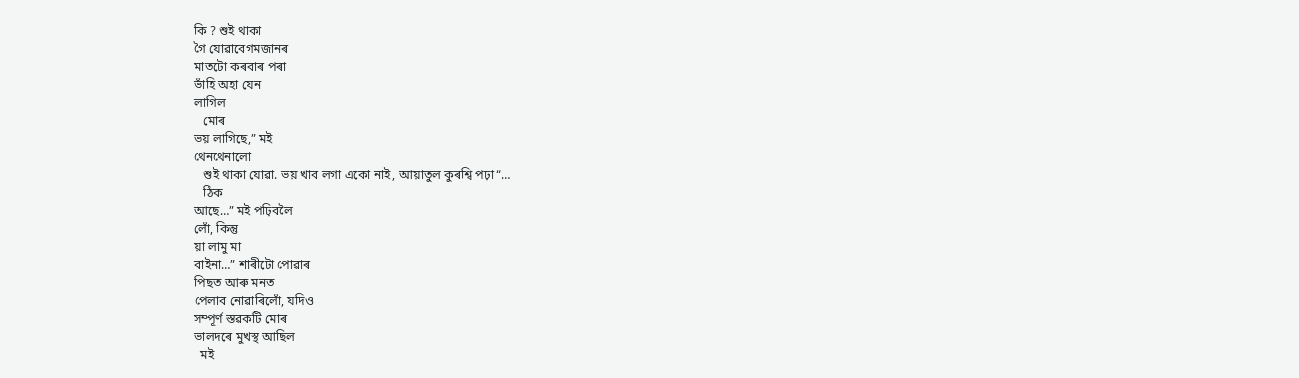কি ? শুই থাকা
গৈ যোৱাবেগমজানৰ
মাতটো কৰবাৰ পৰা
ভাঁহি অহা যেন
লাগিল
   মোৰ
ভয় লাগিছে,” মই
থেনথেনালো
   শুই থাকা যোৱা. ভয় খাব লগা একো নাই, আয়াতুল কুৰশ্বি পঢ়া“…
   ঠিক
আছে…” মই পঢ়িবলৈ
লোঁ, কিন্তু
য়া লামু মা
বাইনা…” শাৰীটো পোৱাৰ
পিছত আৰু মনত
পেলাব নোৱাৰিলোঁ, যদিও
সম্পূৰ্ণ স্তৱকটি মোৰ
ভালদৰে মুখস্থ আছিল
  মই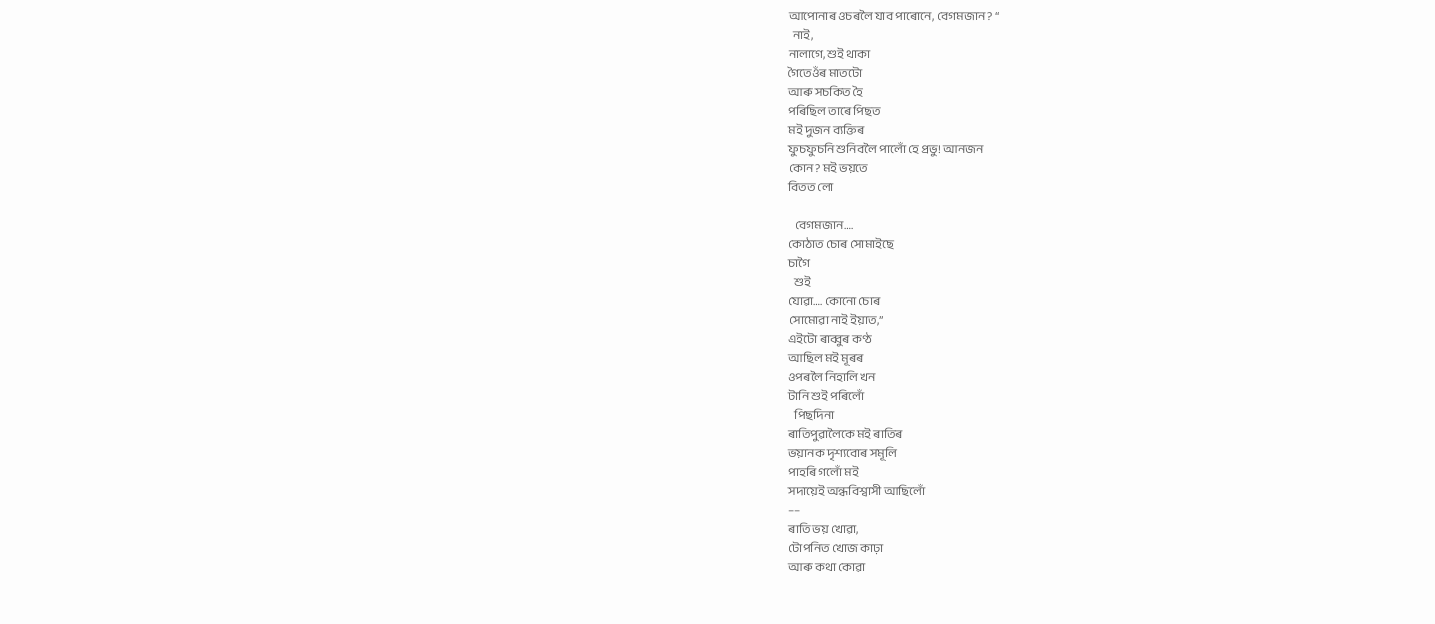আপোনাৰ ওচৰলৈ যাব পাৰোনে, বেগমজান? “
  নাই,
নালাগে, শুই থাকা
গৈতেওঁৰ মাতটো
আৰু সচকিত হৈ
পৰিছিল তাৰে পিছত
মই দুজন ব্যক্তিৰ
ফুচফুচনি শুনিবলৈ পালোঁ হে প্ৰভু! আনজন
কোন? মই ভয়তে
বিতত লো

   বেগমজান….
কোঠাত চোৰ সোমাইছে
চাগৈ
   শুই
যোৱা…. কোনো চোৰ
সোমোৱা নাই ইয়াত,”
এইটো ৰাব্বুৰ কণ্ঠ
আছিল মই মূৰৰ
ওপৰলৈ নিহালি খন
টানি শুই পৰিলোঁ
   পিছদিনা
ৰাতিপুৱালৈকে মই ৰাতিৰ
ভয়ানক দৃশ্যবোৰ সমূলি
পাহৰি গলোঁ মই
সদায়েই অন্ধবিশ্বাসী আছিলোঁ
––
ৰাতি ভয় খোৱা,
টোপনিত খোজ কাঢ়া
আৰু কথা কোৱা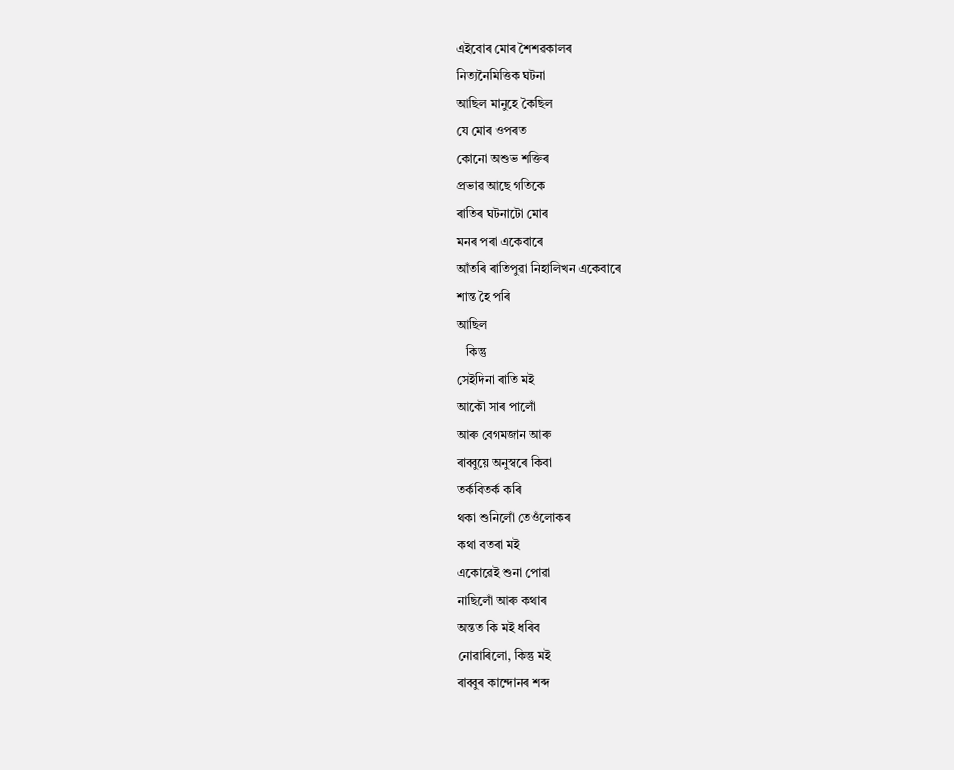এইবোৰ মোৰ শৈশৱকালৰ
নিত্যনৈমিত্তিক ঘটনা
আছিল মানুহে কৈছিল
যে মোৰ ওপৰত
কোনো অশুভ শক্তিৰ
প্ৰভাৱ আছে গতিকে
ৰাতিৰ ঘটনাটো মোৰ
মনৰ পৰা একেবাৰে
আঁতৰি ৰাতিপুৱা নিহালিখন একেবাৰে
শান্ত হৈ পৰি
আছিল
   কিন্তু
সেইদিনা ৰাতি মই
আকৌ সাৰ পালোঁ
আৰু বেগমজান আৰু
ৰাব্বুয়ে অনুস্বৰে কিবা
তৰ্কবিতৰ্ক কৰি
থকা শুনিলোঁ তেওঁলোকৰ
কথা বতৰা মই
একোৱেই শুনা পোৱা
নাছিলোঁ আৰু কথাৰ
অন্তত কি মই ধৰিব
নোৱাৰিলো, কিন্তু মই
ৰাব্বুৰ কান্দোনৰ শব্দ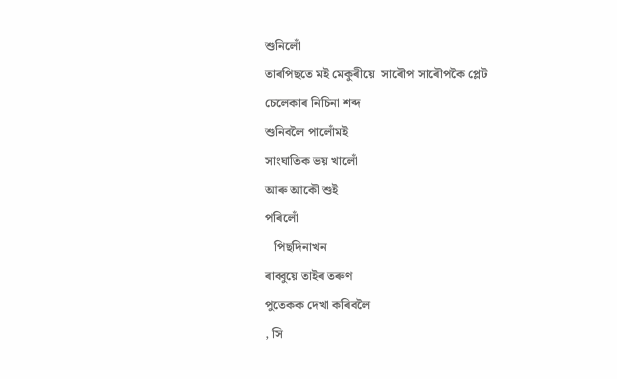শুনিলোঁ
তাৰপিছতে মই মেকুৰীয়ে  সাৰৌপ সাৰৌপকৈ প্লেট
চেলেকাৰ নিচিনা শব্দ
শুনিবলৈ পালোঁমই
সাংঘাতিক ভয় খালোঁ
আৰু আকৌ শুই
পৰিলোঁ
   পিছদিনাখন
ৰাব্বুয়ে তাইৰ তৰুণ
পুতেকক দেখা কৰিবলৈ
, সি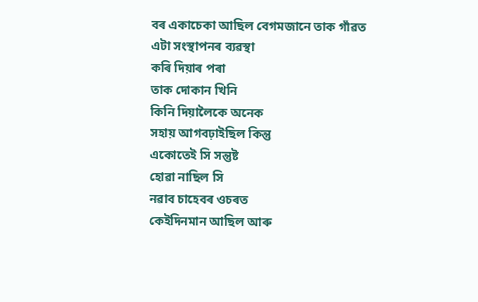বৰ একাচেকা আছিল বেগমজানে তাক গাঁৱত
এটা সংস্থাপনৰ ব্যৱস্থা
কৰি দিয়াৰ পৰা
তাক দোকান খিনি
কিনি দিয়ালৈকে অনেক
সহায় আগবঢ়াইছিল কিন্তু
একোতেই সি সন্তুষ্ট
হোৱা নাছিল সি
নৱাব চাহেবৰ ওচৰত
কেইদিনমান আছিল আৰু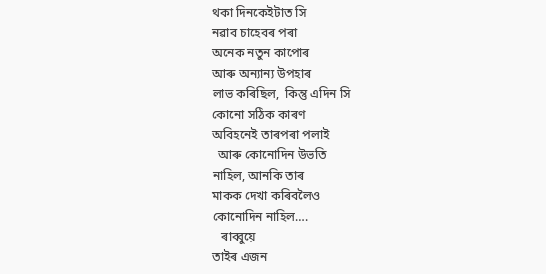থকা দিনকেইটাত সি
নৱাব চাহেবৰ পৰা
অনেক নতুন কাপোৰ
আৰু অন্যান্য উপহাৰ
লাভ কৰিছিল,  কিন্তু এদিন সি
কোনো সঠিক কাৰণ
অবিহনেই তাৰপৰা পলাই
  আৰু কোনোদিন উভতি
নাহিল, আনকি তাৰ
মাকক দেখা কৰিবলৈও
কোনোদিন নাহিল….
   ৰাব্বুয়ে
তাইৰ এজন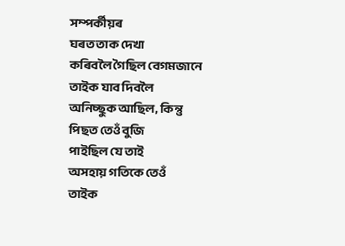সম্পৰ্কীয়ৰ
ঘৰত তাক দেখা
কৰিবলৈ গৈছিল বেগমজানে
তাইক যাব দিবলৈ
অনিচ্ছুক আছিল, কিন্তু
পিছত তেওঁ বুজি
পাইছিল যে তাই
অসহায় গতিকে তেওঁ
তাইক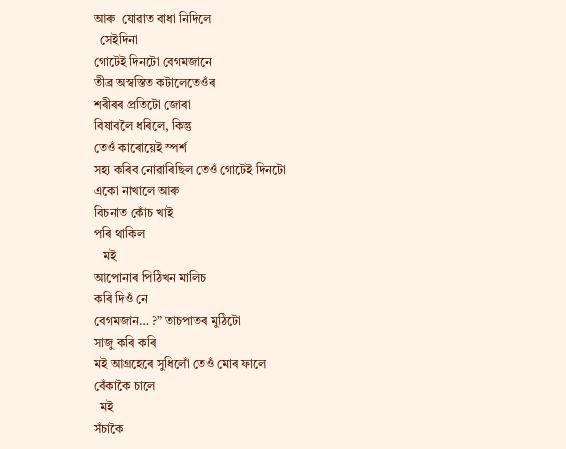আৰু  যোৱাত বাধা নিদিলে
  সেইদিনা
গোটেই দিনটো বেগমজানে
তীব্ৰ অস্বস্তিত কটালেতেওঁৰ
শৰীৰৰ প্ৰতিটো জোৰা
বিষাবলৈ ধৰিলে, কিন্তু
তেওঁ কাৰোয়েই স্পৰ্শ
সহ্য কৰিব নোৱাৰিছিল তেওঁ গোটেই দিনটো
একো নাখালে আৰু
বিচনাত কোঁচ খাই
পৰি থাকিল
   মই
আপোনাৰ পিঠিখন মালিচ
কৰি দিওঁ নে
বেগমজান… ?” তাচপাতৰ মুঠিটো
সাজু কৰি কৰি
মই আগ্ৰহেৰে সুধিলোঁ তেওঁ মোৰ ফালে
বেঁকাকৈ চালে
  মই
সঁচাকৈ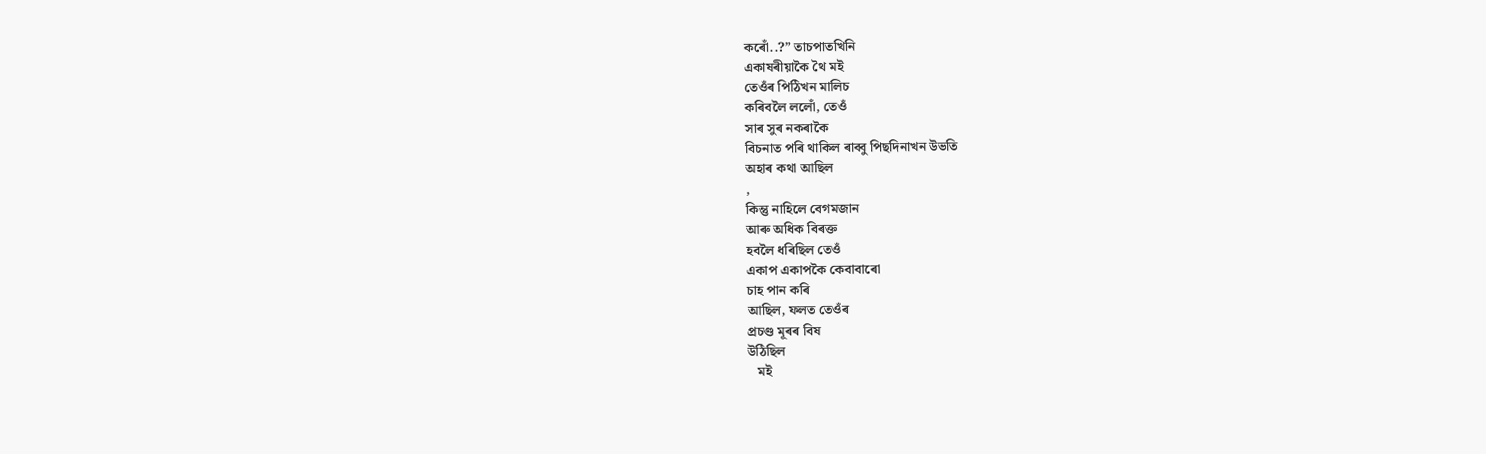কৰোঁ..?” তাচপাতখিনি
একাষৰীয়াকৈ থৈ মই
তেওঁৰ পিঠিখন মালিচ
কৰিবলৈ ললোঁ, তেওঁ
সাৰ সুৰ নকৰাকৈ
বিচনাত পৰি থাকিল ৰাব্বু পিছদিনাখন উভতি
অহাৰ কথা আছিল
,
কিন্তু নাহিলে বেগমজান
আৰু অধিক বিৰক্ত
হবলৈ ধৰিছিল তেওঁ
একাপ একাপকৈ কেবাবাৰো
চাহ পান কৰি
আছিল, ফলত তেওঁৰ
প্ৰচণ্ড মূৰৰ বিষ
উঠিছিল
   মই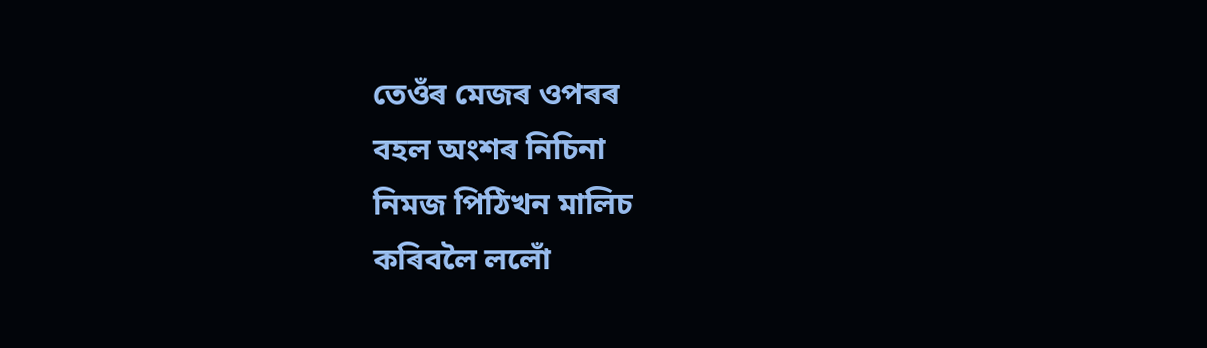তেওঁৰ মেজৰ ওপৰৰ
বহল অংশৰ নিচিনা
নিমজ পিঠিখন মালিচ
কৰিবলৈ ললোঁ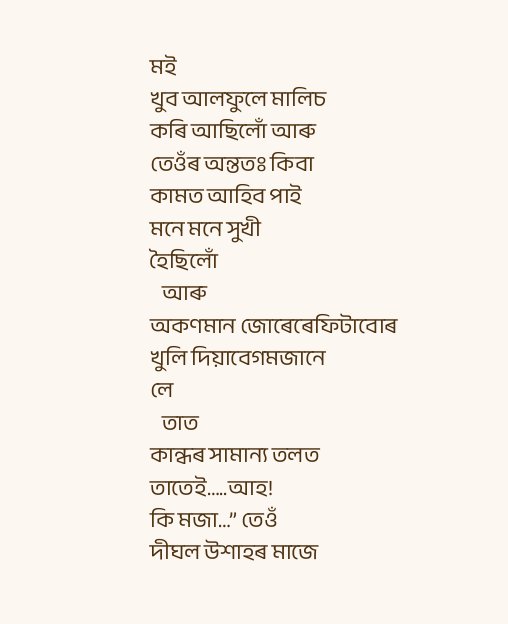মই
খুব আলফুলে মালিচ
কৰি আছিলোঁ আৰু
তেওঁৰ অন্ততঃ কিবা
কামত আহিব পাই
মনে মনে সুখী
হৈছিলোঁ
   আৰু
অকণমান জোৰেৰেফিটাবোৰ
খুলি দিয়াবেগমজানে
লে
   তাত
কান্ধৰ সামান্য তলত
তাতেই…..আহ!
কি মজা…” তেওঁ
দীঘল উশাহৰ মাজে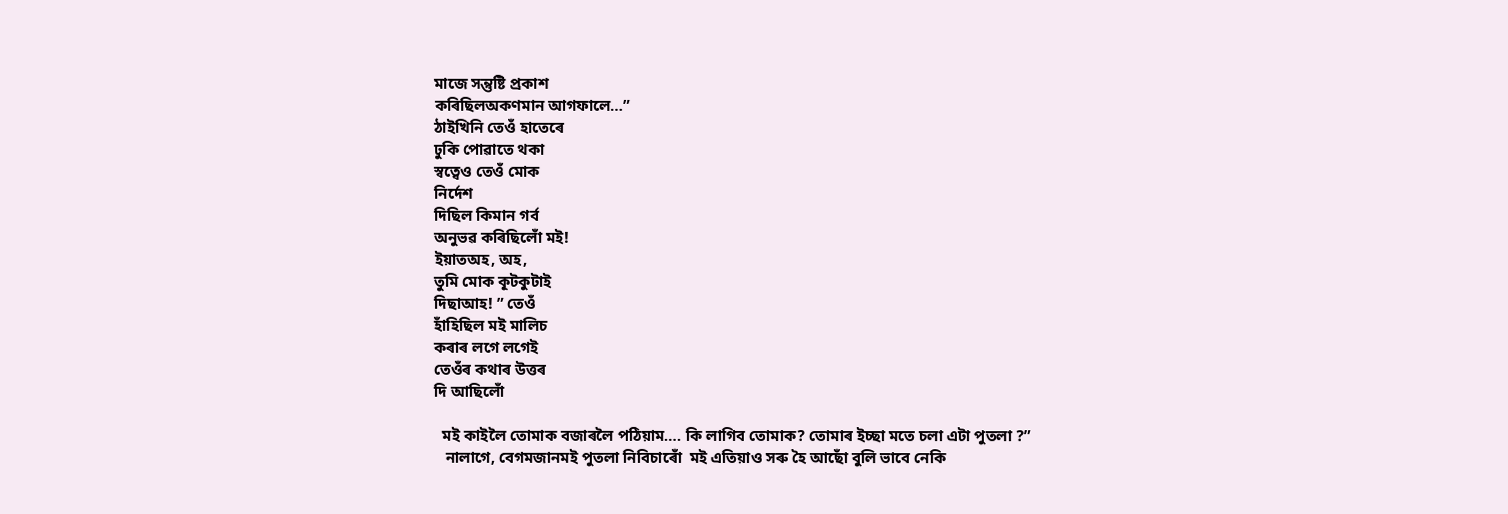মাজে সন্তুষ্টি প্ৰকাশ
কৰিছিলঅকণমান আগফালে…”
ঠাইখিনি তেওঁ হাতেৰে
ঢুকি পোৱাতে থকা
স্বত্বেও তেওঁ মোক
নিৰ্দেশ
দিছিল কিমান গৰ্ব
অনুভৱ কৰিছিলোঁ মই!
ইয়াতঅহ, অহ,
তুমি মোক কূটকুটাই
দিছাআহ! ” তেওঁ
হাঁহিছিল মই মালিচ
কৰাৰ লগে লগেই
তেওঁৰ কথাৰ উত্তৰ
দি আছিলোঁ

  মই কাইলৈ তোমাক বজাৰলৈ পঠিয়াম…. কি লাগিব তোমাক? তোমাৰ ইচ্ছা মতে চলা এটা পুতলা ?”
   নালাগে, বেগমজানমই পুতলা নিবিচাৰোঁ  মই এতিয়াও সৰু হৈ আছোঁ বুলি ভাবে নেকি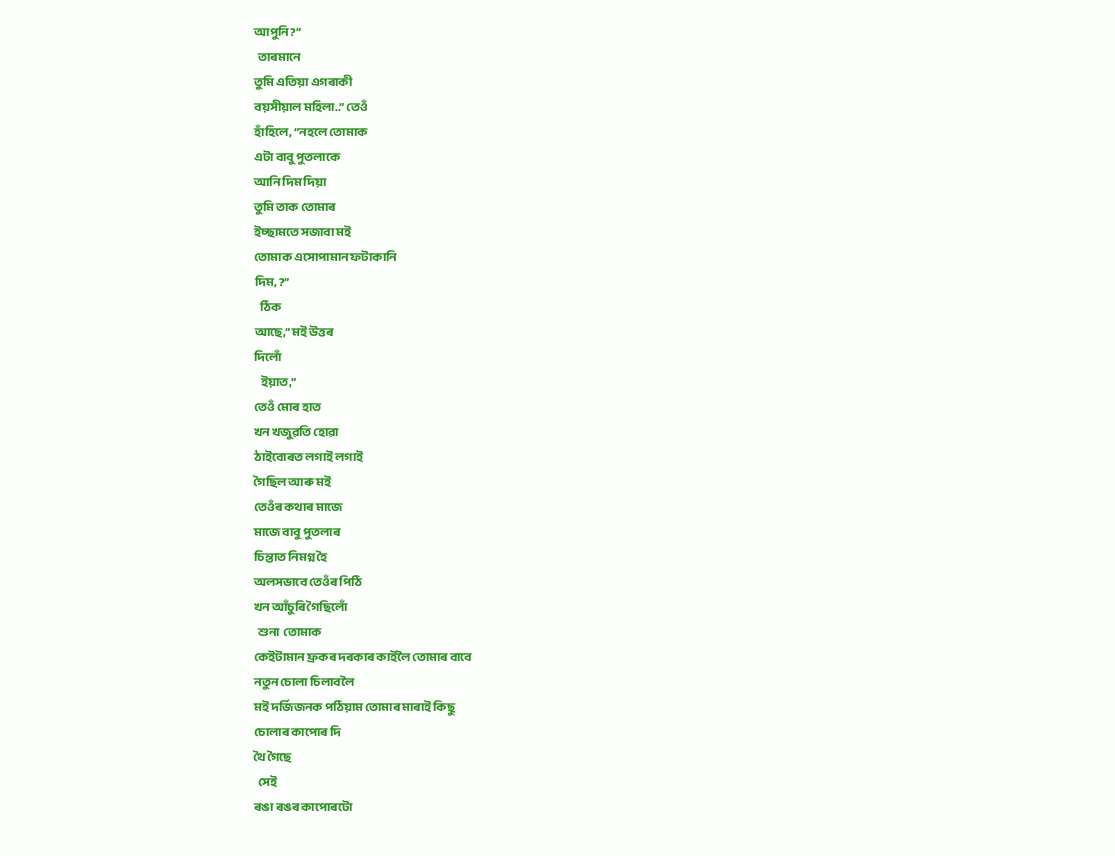আপুনি?”
  তাৰমানে
তুমি এতিয়া এগৰাকী
বয়সীয়াল মহিলা..” তেওঁ
হাঁহিলে, “নহলে তোমাক
এটা বাবু পুতলাকে
আনি দিম দিয়া
তুমি তাক তোমাৰ
ইচ্ছামতে সজাবা মই
তোমাক এসোপামান ফটাকানি
দিম, ?”
   ঠিক
আছে,” মই উত্তৰ
দিলোঁ
   ইয়াত,”
তেওঁ মোৰ হাত
খন খজুৱতি হোৱা
ঠাইবোৰত লগাই লগাই
গৈছিল আৰু মই
তেওঁৰ কথাৰ মাজে
মাজে বাবু পুতলাৰ
চিন্তাত নিমগ্ন হৈ
অলসভাবে তেওঁৰ পিঠি
খন আঁচুৰি গৈছিলোঁ
  শুনা  তোমাক
কেইটামান ফ্ৰকৰ দৰকাৰ কাইলৈ তোমাৰ বাবে
নতুন চোলা চিলাবলৈ
মই দৰ্জিজনক পঠিয়াম তোমাৰ মাৰাই কিছু
চোলাৰ কাপোৰ দি
থৈ গৈছে
  সেই
ৰঙা ৰঙৰ কাপোৰটো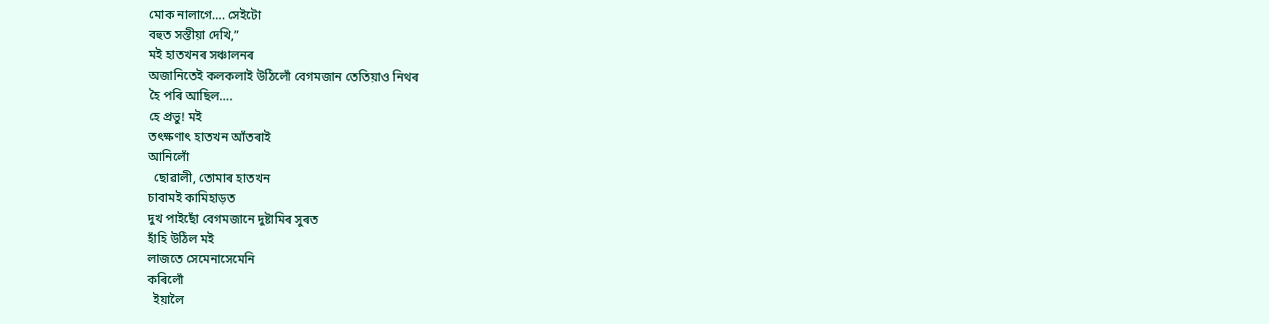মোক নালাগে…. সেইটো
বহুত সস্তীয়া দেখি,”
মই হাতখনৰ সঞ্চালনৰ
অজানিতেই কলকলাই উঠিলোঁ বেগমজান তেতিয়াও নিথৰ
হৈ পৰি আছিল….
হে প্ৰভু! মই
তৎক্ষণাৎ হাতখন আঁতৰাই
আনিলোঁ
  ছোৱালী, তোমাৰ হাতখন
চাবামই কামিহাড়ত
দুখ পাইছোঁ বেগমজানে দুষ্টামিৰ সুৰত
হাঁহি উঠিল মই
লাজতে সেমেনাসেমেনি
কৰিলোঁ
  ইয়ালৈ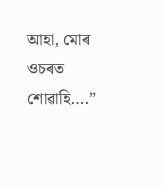আহা, মোৰ ওচৰত
শোৱাহি….”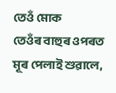তেওঁ মোক
তেওঁৰ বাহুৰ ওপৰত
মূৰ পেলাই শুৱালে,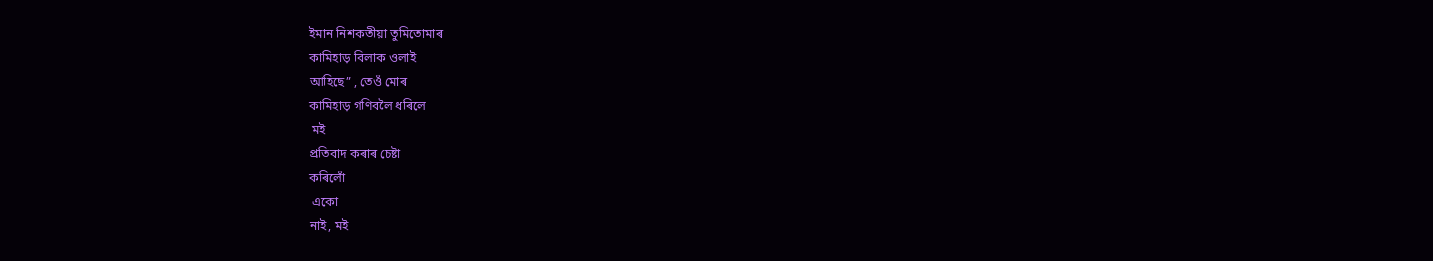ইমান নিশকতীয়া তুমিতোমাৰ
কামিহাড় বিলাক ওলাই
আহিছে” , তেওঁ মোৰ
কামিহাড় গণিবলৈ ধৰিলে
 মই
প্ৰতিবাদ কৰাৰ চেষ্টা
কৰিলোঁ
 একো
নাই, মই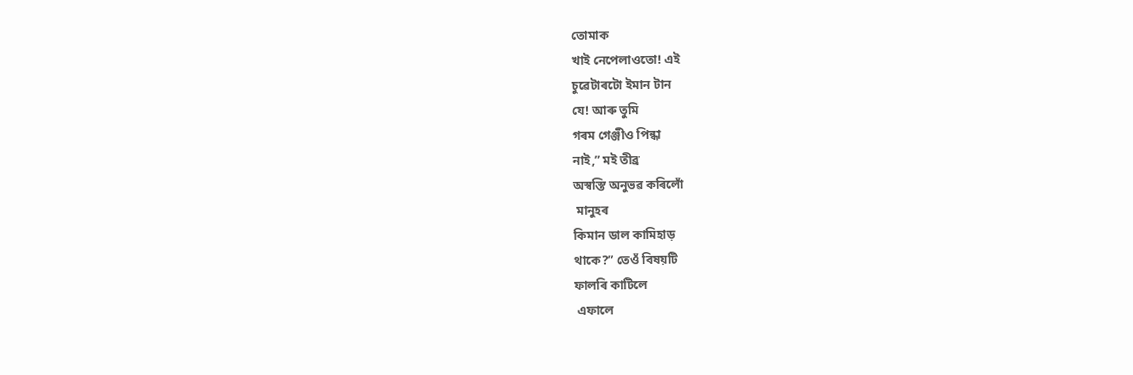তোমাক
খাই নেপেলাওতো! এই
চুৱেটাৰটো ইমান টান
যে! আৰু তুমি
গৰম গেঞ্জীও পিন্ধা
নাই,” মই তীব্ৰ
অস্বস্তি অনুভৱ কৰিলোঁ
 মানুহৰ
কিমান ডাল কামিহাড়
থাকে?” তেওঁ বিষয়টি
ফালৰি কাটিলে
 এফালে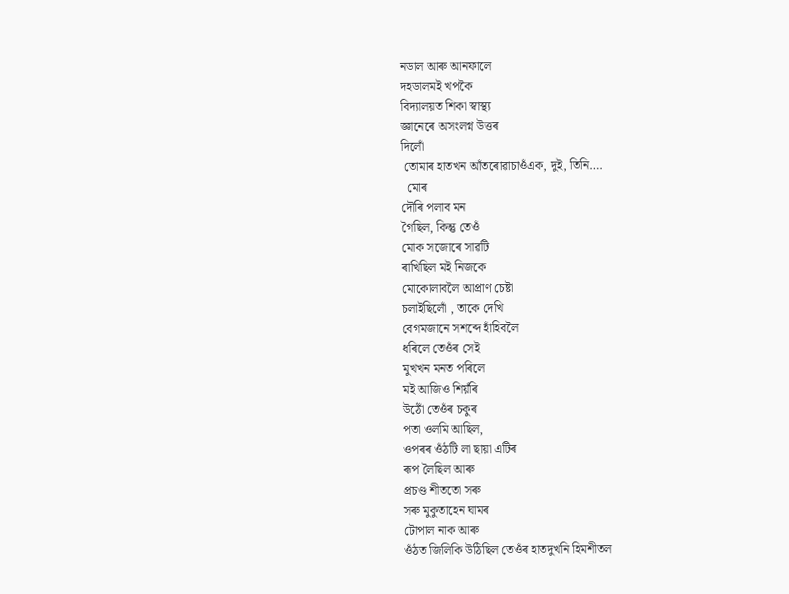নডাল আৰু আনফালে
দহডালমই খপকৈ
বিদ্যালয়ত শিকা স্বাস্থ্য
জ্ঞানেৰে অসংলগ্ন উত্তৰ
দিলোঁ
 তোমাৰ হাতখন আঁতৰোৱাচাওঁএক, দুই, তিনি….
  মোৰ
দৌৰি পলাব মন
গৈছিল, কিন্তু তেওঁ
মোক সজোৰে সাৱটি
ৰাখিছিল মই নিজকে
মোকোলাবলৈ আপ্ৰাণ চেষ্টা
চলাইছিলোঁ , তাকে দেখি
বেগমজানে সশব্দে হাঁহিবলৈ
ধৰিলে তেওঁৰ সেই
মুখখন মনত পৰিলে
মই আজিও শিয়ঁৰি
উঠোঁ তেওঁৰ চকুৰ
পতা ওলমি আছিল,
ওপৰৰ ওঁঠটি লা ছায়া এটিৰ
ৰূপ লৈছিল আৰু
প্ৰচণ্ড শীততো সৰু
সৰু মুকুতাহেন ঘামৰ
টোপাল নাক আৰু
ওঁঠত জিলিকি উঠিছিল তেওঁৰ হাতদুখনি হিমশীতল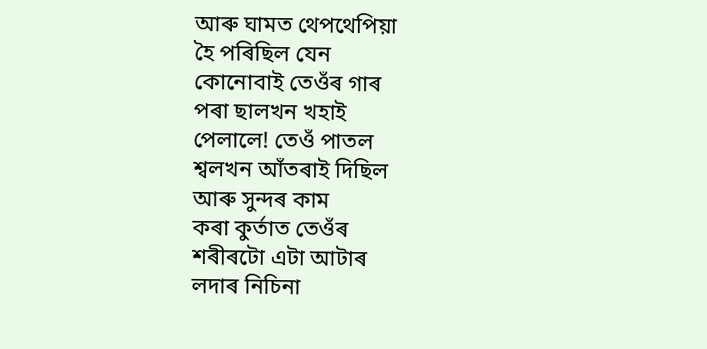আৰু ঘামত থেপথেপিয়া
হৈ পৰিছিল যেন
কোনোবাই তেওঁৰ গাৰ
পৰা ছালখন খহাই
পেলালে! তেওঁ পাতল
শ্বলখন আঁতৰাই দিছিল
আৰু সুন্দৰ কাম
কৰা কুর্তাত তেওঁৰ
শৰীৰটো এটা আটাৰ
লদাৰ নিচিনা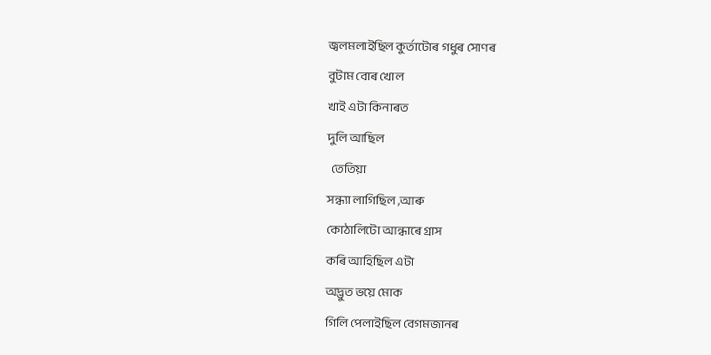জ্বলমলাইছিল কুৰ্তাটোৰ গধুৰ সোণৰ
বুটাম বোৰ খোল
খাই এটা কিনাৰত
দুলি আছিল
  তেতিয়া
সন্ধ্যা লাগিছিল ,আৰু
কোঠালিটো আন্ধাৰে গ্ৰাস
কৰি আহিছিল এটা
অদ্ভুত ভয়ে মোক
গিলি পেলাইছিল বেগমজানৰ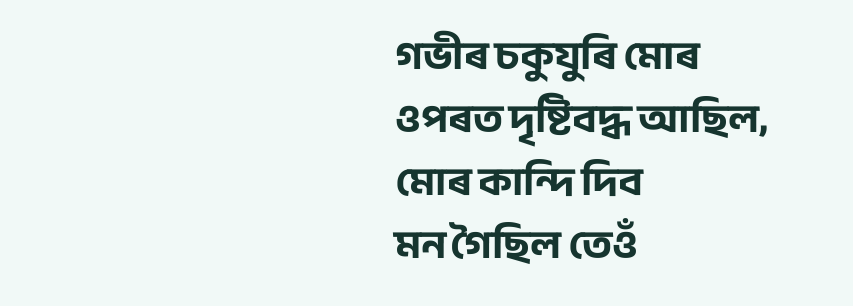গভীৰ চকুযুৰি মোৰ
ওপৰত দৃষ্টিবদ্ধ আছিল,
মোৰ কান্দি দিব
মন গৈছিল তেওঁ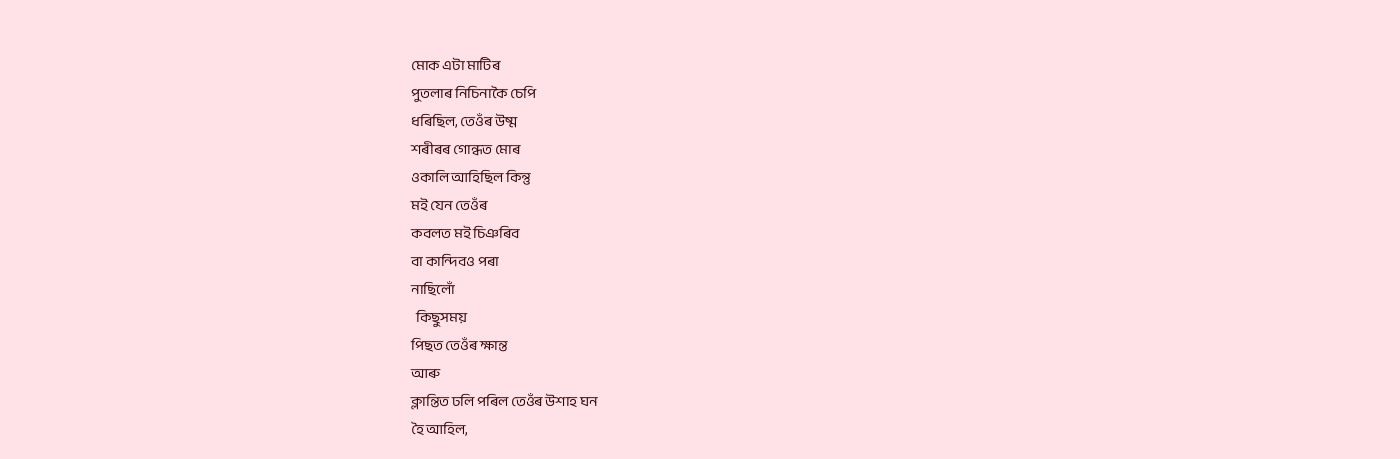মোক এটা মাটিৰ
পুতলাৰ নিচিনাকৈ চেপি
ধৰিছিল, তেওঁৰ উষ্ম
শৰীৰৰ গোন্ধত মোৰ
ওকালি আহিছিল কিন্তু
মই যেন তেওঁৰ
কবলত মই চিঞৰিব
বা কান্দিবও পৰা
নাছিলোঁ
  কিছুসময়
পিছত তেওঁৰ ক্ষান্ত
আৰু
ক্লান্তিত ঢলি পৰিল তেওঁৰ উশাহ ঘন
হৈ আহিল,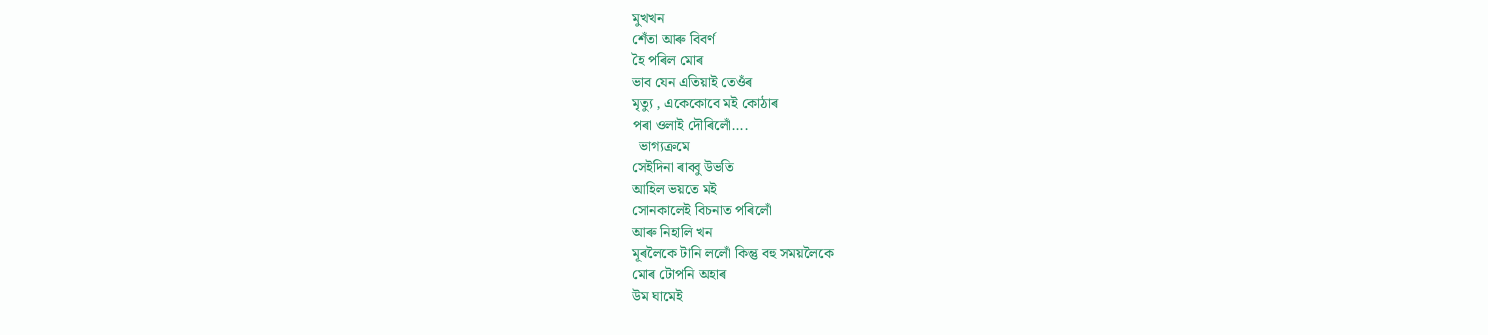মুখখন
শেঁতা আৰু বিবৰ্ণ
হৈ পৰিল মোৰ
ভাব যেন এতিয়াই তেওঁৰ
মৃত্যু , একেকোবে মই কোঠাৰ
পৰা ওলাই দৌৰিলোঁ….
  ভাগ্যক্ৰমে
সেইদিনা ৰাব্বু উভতি
আহিল ভয়তে মই
সোনকালেই বিচনাত পৰিলোঁ
আৰু নিহালি খন
মূৰলৈকে টানি ললোঁ কিন্তু বহু সময়লৈকে
মোৰ টোপনি অহাৰ
উম ঘামেই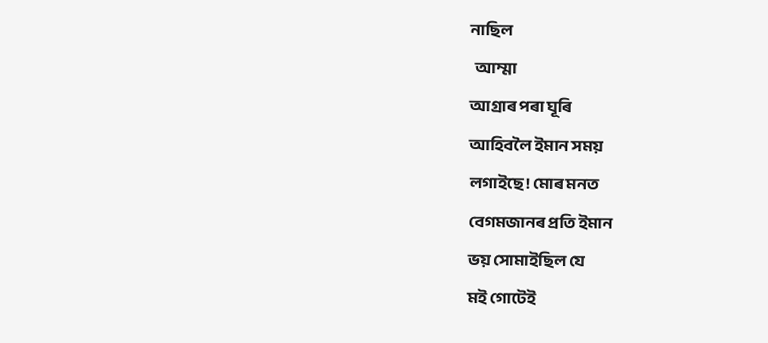নাছিল
  আম্মা
আগ্ৰাৰ পৰা ঘূৰি
আহিবলৈ ইমান সময়
লগাইছে! মোৰ মনত
বেগমজানৰ প্ৰতি ইমান
ভয় সোমাইছিল যে
মই গোটেই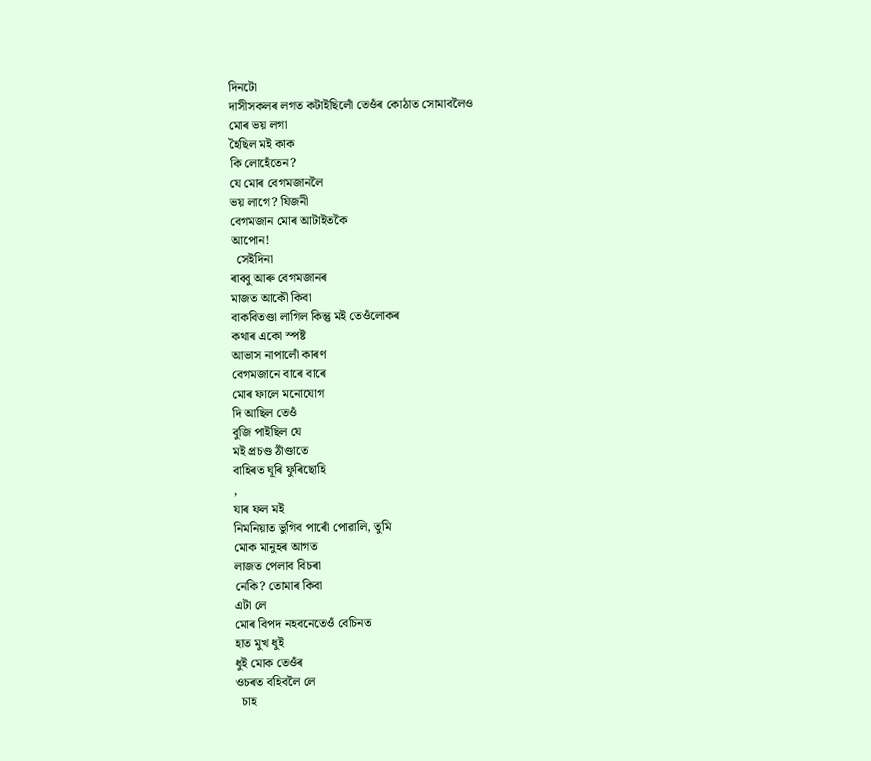দিনটো
দাসীসকলৰ লগত কটাইছিলোঁ তেওঁৰ কোঠাত সোমাবলৈও
মোৰ ভয় লগা
হৈছিল মই কাক
কি লোহেঁতেন?
যে মোৰ বেগমজানলৈ
ভয় লাগে? যিজনী
বেগমজান মোৰ আটাইতকৈ
আপোন!
  সেইদিনা
ৰাব্বু আৰু বেগমজানৰ
মাজত আকৌ কিবা
বাকবিতণ্ডা লাগিল কিন্তু মই তেওঁলোকৰ
কথাৰ একো স্পষ্ট
আভাস নাপালোঁ কাৰণ
বেগমজানে বাৰে বাৰে
মোৰ ফালে মনোযোগ
দি আছিল তেওঁ
বুজি পাইছিল যে
মই প্ৰচণ্ড ঠাঁণ্ডাতে
বাহিৰত ঘূৰি ফুৰিছোহি
,
যাৰ ফল মই
নিমনিয়াত ভুগিব পাৰোঁ পোৱালি, তুমি
মোক মানুহৰ আগত
লাজত পেলাব বিচৰা
নেকি? তোমাৰ কিবা
এটা লে
মোৰ বিপদ নহবনেতেওঁ বেচিনত
হাত মুখ ধুই
ধুই মোক তেওঁৰ
ওচৰত বহিবলৈ লে
  চাহ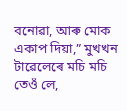বনোৱা, আৰু মোক
একাপ দিয়া,” মুখখন
টাৱেলেৰে মচি মচি
তেওঁ লে,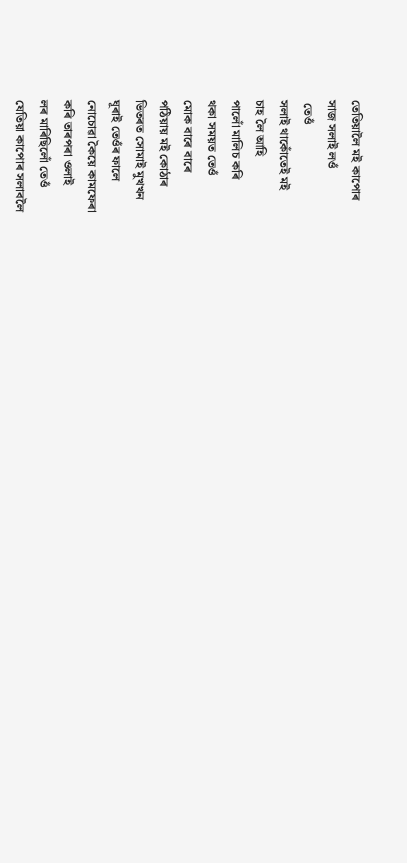তেতিয়ালৈ মই কাপোৰ
সাজ সলাই লওঁ
 তেওঁ
সলাই থাকোঁতেই মই
চাহ লৈ আহি
পালোঁ মালিচ কৰি
থকা সময়ত তেওঁ
মোক বাৰে বাৰে
পঠিয়ায় মই কোঠাৰ
ভিতৰত সোমাই মুখখন
ঘূৰাই তেওঁৰ ফালে
নোচোৱা কৈয়ে কামফেৰা
কৰি তাৰপৰা ওলাই
লৰ মাৰিছিলোঁ তেওঁ
যেতিয়া কাপোৰ সলাবলৈ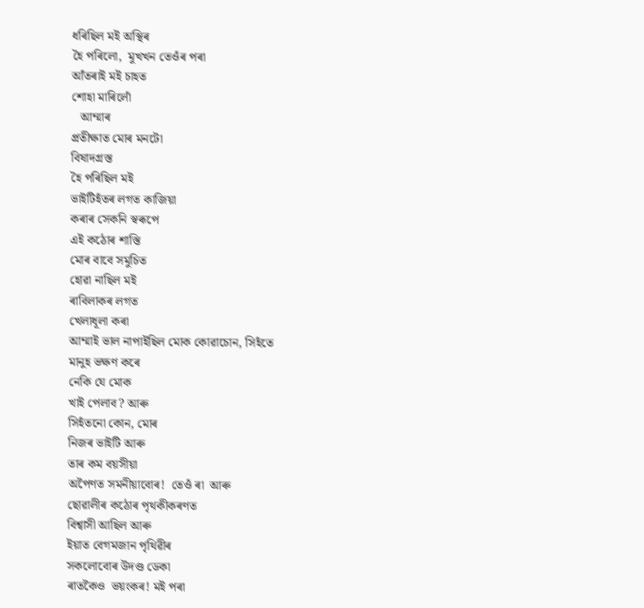ধৰিছিল মই অস্থিৰ
হৈ পৰিলো,  মুখখন তেওঁৰ পৰা
আঁতৰাই মই চাহত
শোহা মাৰিলোঁ
   আম্মাৰ
প্ৰতীক্ষাত মোৰ মনটো
বিষাদগ্ৰস্ত
হৈ পৰিছিল মই
ভাইটিহঁতৰ লগত কাজিয়া
কৰাৰ সেকনি স্বৰূপে
এই কঠোৰ শাস্তি
মোৰ বাবে সমুচিত
হোৱা নাছিল মই
ৰাবিলাকৰ লগত
খেলাধূলা কৰা
আম্মাই ভাল নাপাইছিল মোক কোৱাচোন, সিহঁতে
মানুহ ভক্ষণ কৰে
নেকি যে মোক
খাই পেলাব? আৰু
সিহঁতনো কোন, মোৰ
নিজৰ ভাইটি আৰু
তাৰ কম বয়সীয়া
অপৈণত সমনীয়াবোৰ!  তেওঁ ৰা  আৰু
ছোৱালীৰ কঠোৰ পৃথকীকৰণত
বিশ্বাসী আছিল আৰু
ইয়াত বেগমজান পৃথিৱীৰ
সকলোবোৰ উদণ্ড ডেকা
ৰাতকৈও  ভয়ংকৰ! মই পৰা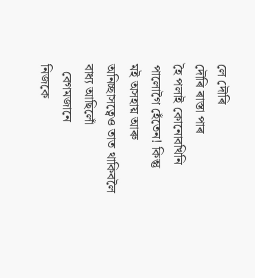লে দৌৰি
দৌৰি ৰাস্তা পাৰ
হৈ পলাই কোনোবখিনি
পালোগৈ হেঁতেন! কিন্তু
মই অসহায় আৰু
অনিচ্ছাসত্বেও তাত থাকিবলৈ
বাধ্য আছিলোঁ
  বেগমজানে
নিজকে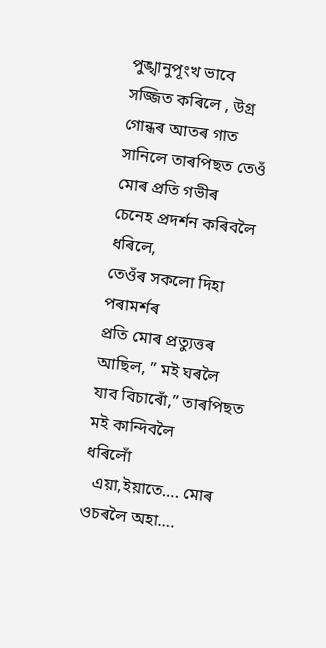পুঙ্খানুপূংখ ভাবে
সজ্জিত কৰিলে , উগ্ৰ
গোন্ধৰ আতৰ গাত
সানিলে তাৰপিছত তেওঁ
মোৰ প্ৰতি গভীৰ
চেনেহ প্ৰদৰ্শন কৰিবলৈ
ধৰিলে,
তেওঁৰ সকলো দিহা পৰামৰ্শৰ
প্ৰতি মোৰ প্ৰত্যুত্তৰ
আছিল, ” মই ঘৰলৈ
যাব বিচাৰোঁ,” তাৰপিছত মই কান্দিবলৈ
ধৰিলোঁ
  এয়া,ইয়াতে…. মোৰ ওচৰলৈ অহা….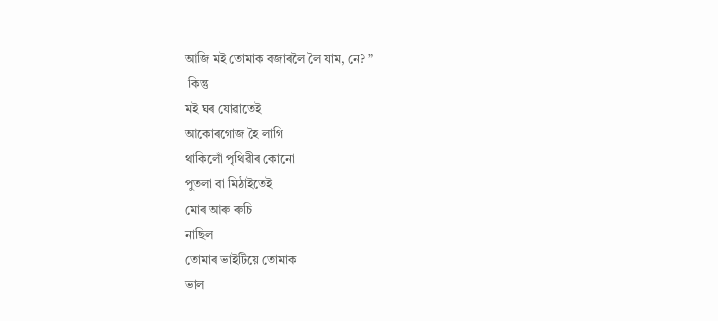আজি মই তোমাক বজাৰলৈ লৈ যাম, নে? ”
 কিন্তু
মই ঘৰ যোৱাতেই
আকোৰগোজ হৈ লাগি
থাকিলোঁ পৃথিৱীৰ কোনো
পুতলা বা মিঠাইতেই
মোৰ আৰু ৰুচি
নাছিল
তোমাৰ ভাইটিয়ে তোমাক
ভাল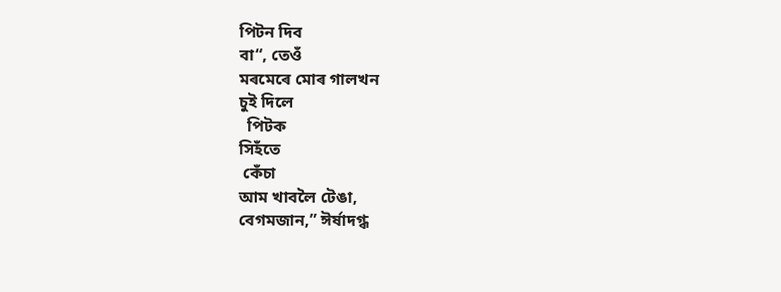পিটন দিব
বা“, তেওঁ
মৰমেৰে মোৰ গালখন
চুই দিলে
  পিটক
সিহঁতে
 কেঁচা
আম খাবলৈ টেঙা,
বেগমজান,” ঈৰ্ষাদগ্ধ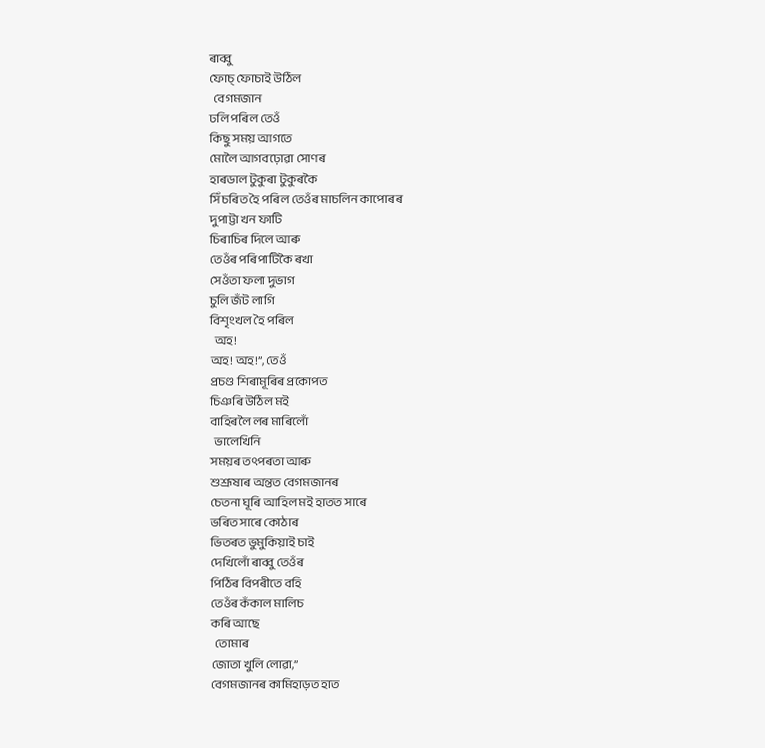ৰাব্বু
ফোচ্ ফোচাই উঠিল
  বেগমজান
ঢলি পৰিল তেওঁ
কিছু সময় আগতে
মোলৈ আগবঢ়োৱা সোণৰ
হাৰডাল টুকুৰা টুকুৰকৈ
সিঁচৰিত হৈ পৰিল তেওঁৰ মাচলিন কাপোৰৰ
দুপাট্টা খন ফাটি
চিৰাচিৰ দিলে আৰু
তেওঁৰ পৰিপাটিকৈ ৰখা
সেওঁতা ফলা দুভাগ
চুলি জঁট লাগি
বিশৃংখল হৈ পৰিল
  অহ!
অহ! অহ!”, তেওঁ
প্ৰচণ্ড শিৰামূৰিৰ প্ৰকোপত
চিঞৰি উঠিল মই
বাহিৰলৈ লৰ মাৰিলোঁ
  ভালেখিনি
সময়ৰ তৎপৰতা আৰু
শুশ্ৰূষাৰ অন্তত বেগমজানৰ
চেতনা ঘূৰি আহিল মই হাতত সাৰে
ভৰিত সাৰে কোঠাৰ
ভিতৰত ভুমুকিয়াই চাই
দেখিলোঁ ৰাব্বু তেওঁৰ
পিঠিৰ বিপৰীতে বহি
তেওঁৰ কঁকাল মালিচ
কৰি আছে
  তোমাৰ
জোতা খুলি লোৱা,”
বেগমজানৰ কামিহাড়ত হাত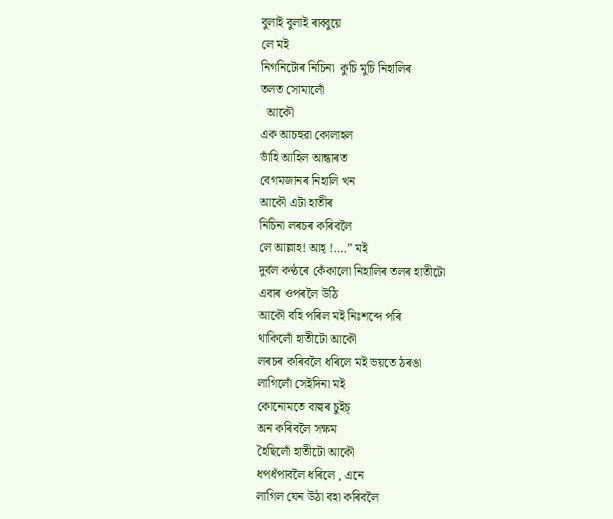বুলাই বুলাই ৰাব্বুয়ে
লে মই
নিগনিটোৰ নিচিনা  কুচি মুচি নিহালিৰ
তলত সোমালোঁ
  আকৌ
এক আচহুৱা কোলাহল
ভাঁহি আহিল আন্ধাৰত
বেগমজানৰ নিহালি খন
আকৌ এটা হাতীৰ
নিচিনা লৰচৰ কৰিবলৈ
লে আল্লাহ! আহ্ !….” মই
দুৰ্বল কণ্ঠৰে কেঁকালো নিহালিৰ তলৰ হাতীটো
এবাৰ ওপৰলৈ উঠি
আকৌ বহি পৰিল মই নিঃশব্দে পৰি
থাকিলোঁ হাতীটো আকৌ
লৰচৰ কৰিবলৈ ধৰিলে মই ভয়তে ঠৰঙা
লাগিলোঁ সেইদিনা মই
কোনোমতে বাল্বৰ চুইচ্
অন কৰিবলৈ সক্ষম
হৈছিলোঁ হাতীটো আকৌ
ধপধঁপাবলৈ ধৰিলে , এনে
লাগিল যেন উঠা বহা কৰিবলৈ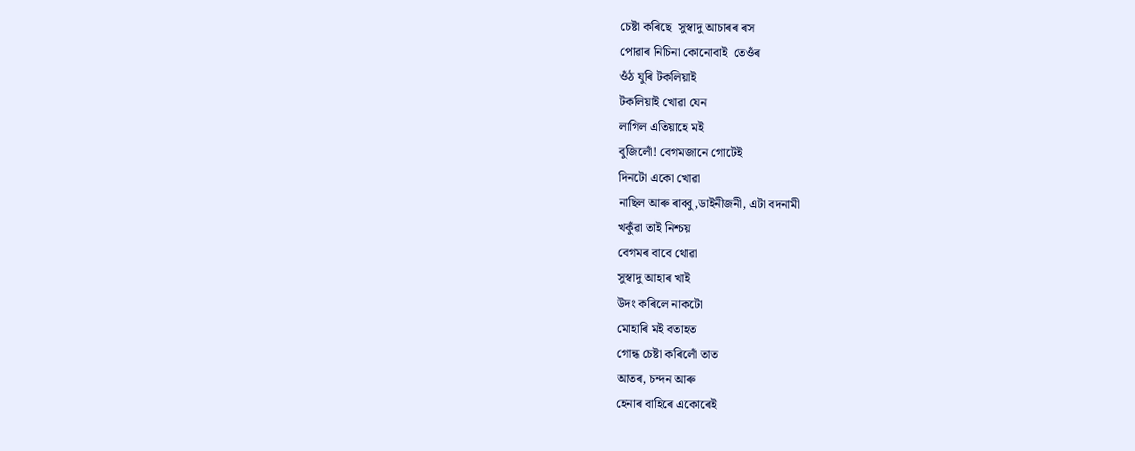চেষ্টা কৰিছে  সুস্বাদু আচাৰৰ ৰস
পোৱাৰ নিচিনা কোনোবাই  তেওঁৰ
ওঁঠ যুৰি টকলিয়াই
টকলিয়াই খোৱা যেন
লাগিল এতিয়াহে মই
বুজিলোঁ! বেগমজানে গোটেই
দিনটো একো খোৱা
নাছিল আৰু ৰাব্বু,ডাইনীজনী, এটা বদনামী
খকুঁৱা তাই নিশ্চয়
বেগমৰ বাবে থোৱা
সুস্বাদু আহাৰ খাই
উদং কৰিলে নাকটো
মোহাৰি মই বতাহত
গোন্ধ চেষ্টা কৰিলোঁ তাত
আতৰ, চন্দন আৰু
হেনাৰ বাহিৰে একোৰেই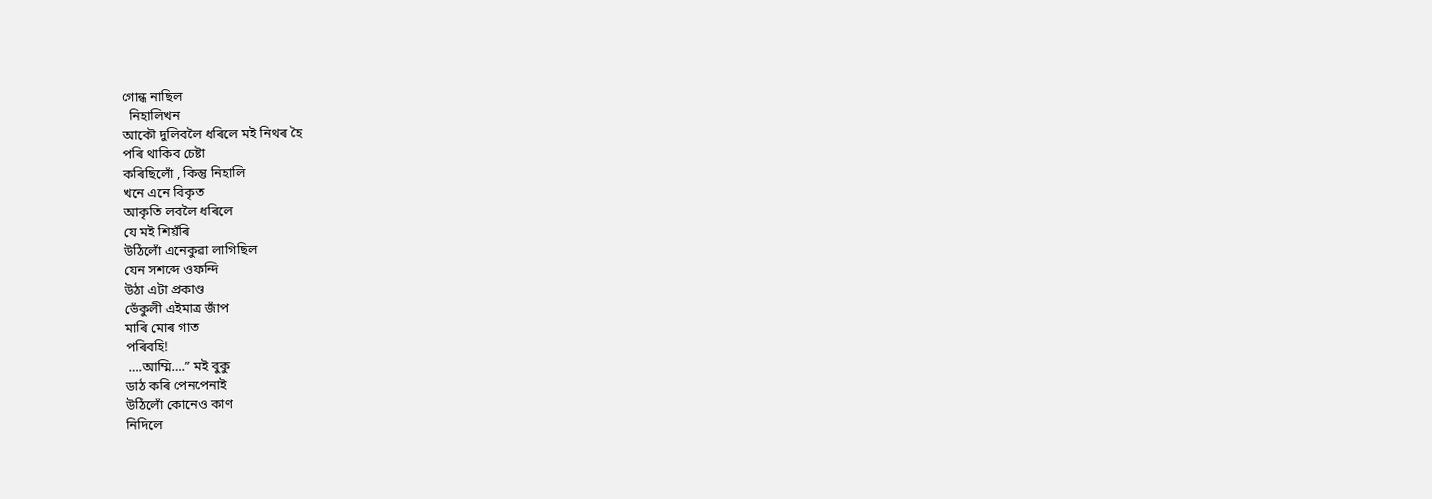গোন্ধ নাছিল
  নিহালিখন
আকৌ দুলিবলৈ ধৰিলে মই নিথৰ হৈ
পৰি থাকিব চেষ্টা
কৰিছিলোঁ , কিন্তু নিহালি
খনে এনে বিকৃত
আকৃতি লবলৈ ধৰিলে
যে মই শিয়ঁৰি
উঠিলোঁ এনেকুৱা লাগিছিল
যেন সশব্দে ওফন্দি
উঠা এটা প্ৰকাণ্ড
ভেঁকুলী এইমাত্ৰ জাঁপ
মাৰি মোৰ গাত
পৰিবহি!
 ….আম্মি….” মই বুকু
ডাঠ কৰি পেনপেনাই
উঠিলোঁ কোনেও কাণ
নিদিলে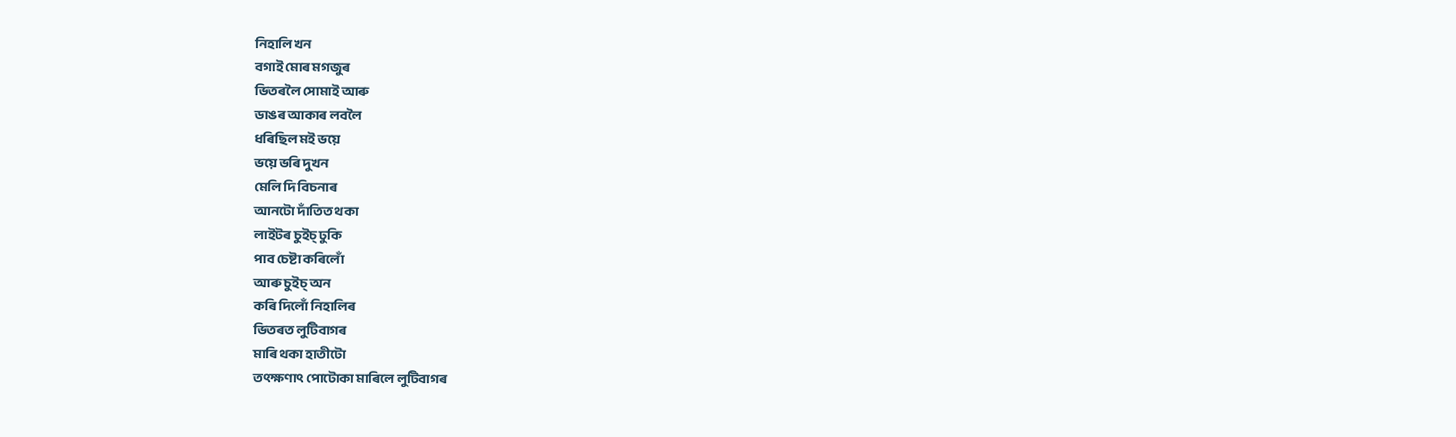নিহালি খন
বগাই মোৰ মগজুৰ
ভিতৰলৈ সোমাই আৰু
ডাঙৰ আকাৰ লবলৈ
ধৰিছিল মই ভয়ে
ভয়ে ভৰি দুখন
মেলি দি বিচনাৰ
আনটো দাঁতিত থকা
লাইটৰ চুইচ্ ঢুকি
পাব চেষ্টা কৰিলোঁ
আৰু চুইচ্ অন
কৰি দিলোঁ নিহালিৰ
ভিতৰত লুটিবাগৰ
মাৰি থকা হাতীটো
তৎক্ষণাৎ পোটোকা মাৰিলে লুটিবাগৰ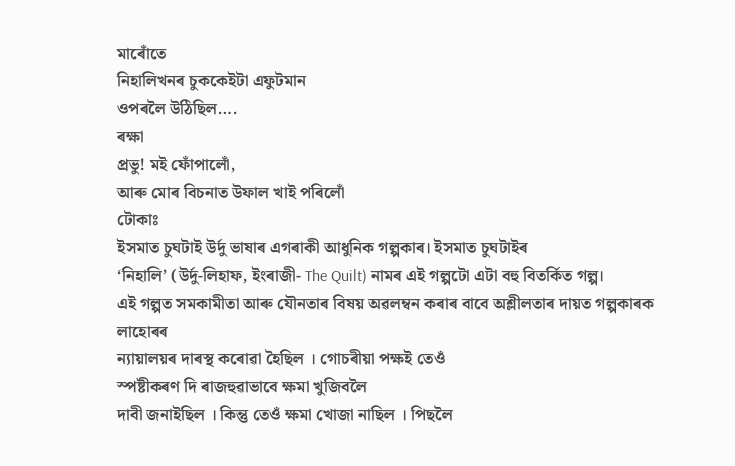মাৰোঁতে
নিহালিখনৰ চুককেইটা এফুটমান
ওপৰলৈ উঠিছিল….
ৰক্ষা
প্ৰভু! মই ফোঁপালোঁ,
আৰু মোৰ বিচনাত উফাল খাই পৰিলোঁ
টোকাঃ
ইসমাত চুঘটাই উৰ্দু ভাষাৰ এগৰাকী আধুনিক গল্পকাৰ। ইসমাত চুঘটাইৰ
‘নিহালি’ (উৰ্দু-লিহাফ, ইংৰাজী- The Quilt) নামৰ এই গল্পটো এটা বহু বিতৰ্কিত গল্প।
এই গল্পত সমকামীতা আৰু যৌনতাৰ বিষয় অৱলম্বন কৰাৰ বাবে অশ্লীলতাৰ দায়ত গল্পকাৰক লাহোৰৰ
ন্যায়ালয়ৰ দাৰস্থ কৰোৱা হৈছিল । গোচৰীয়া পক্ষই তেওঁ
স্পষ্টীকৰণ দি ৰাজহুৱাভাবে ক্ষমা খুজিবলৈ
দাবী জনাইছিল । কিন্তু তেওঁ ক্ষমা খোজা নাছিল । পিছলৈ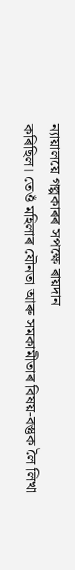ন্যায়ালয়ে গল্পকাৰৰ সপক্ষে ৰায়দান
কৰিছিল। তেওঁ মহিলাৰ যৌনতা আৰু সমকামীতাৰ বিষয়-বস্তুক লৈ লিখা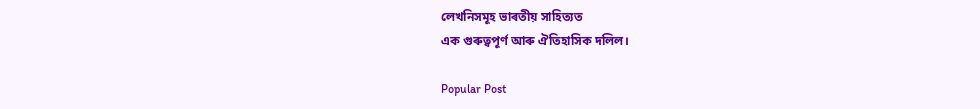লেখনিসমূহ ভাৰতীয় সাহিত্যত
এক গুৰুত্বপূৰ্ণ আৰু ঐতিহাসিক দলিল।

Popular Post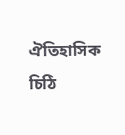ঐতিহাসিক চিঠি